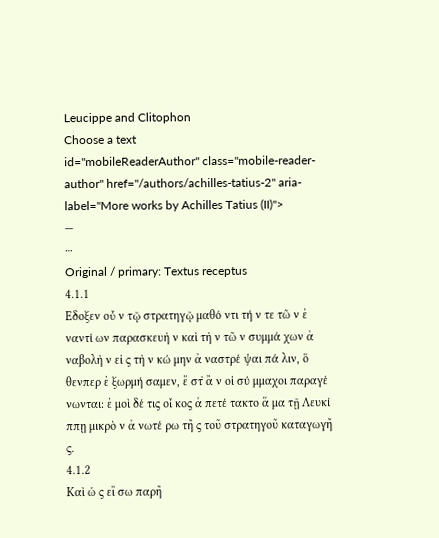Leucippe and Clitophon
Choose a text
id="mobileReaderAuthor" class="mobile-reader-author" href="/authors/achilles-tatius-2" aria-label="More works by Achilles Tatius (II)">
—
⋯
Original / primary: Textus receptus
4.1.1
Εδοξεν οὖ ν τῷ στρατηγῷ μαθό ντι τή ν τε τῶ ν ἐ ναντί ων παρασκευὴ ν καὶ τὴ ν τῶ ν συμμά χων ἀ ναβολὴ ν εἰ ς τὴ ν κώ μην ἀ ναστρέ ψαι πά λιν, ὅ θενπερ ἐ ξωρμή σαμεν, ἔ στ̓ ἂ ν οἱ σύ μμαχοι παραγέ νωνται: ἐ μοὶ δέ τις οἶ κος ἀ πετέ τακτο ἅ μα τῇ Λευκί ππῃ μικρὸ ν ἀ νωτέ ρω τῆ ς τοῦ στρατηγοῦ καταγωγῆ ς.
4.1.2
Καὶ ὡ ς εἴ σω παρῆ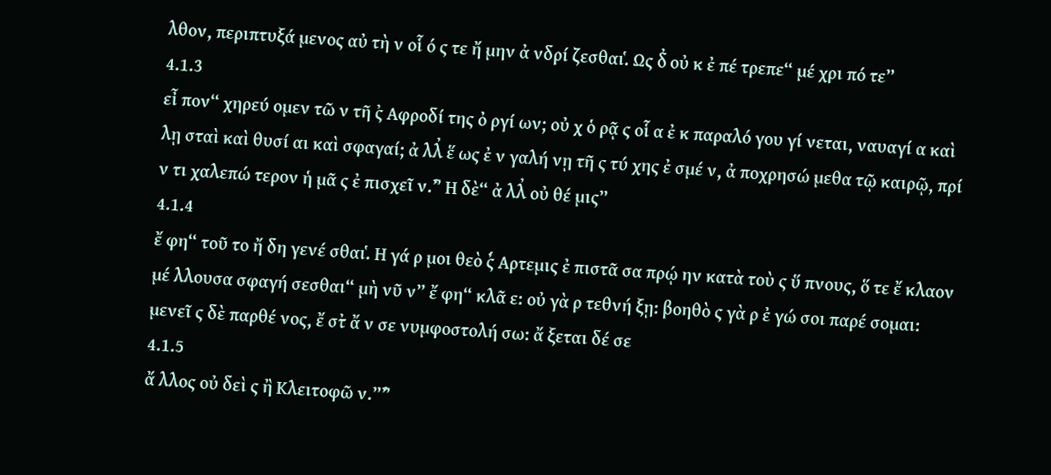λθον, περιπτυξά μενος αὐ τὴ ν οἷ ό ς τε ἤ μην ἀ νδρί ζεσθαι.̔ Ως δ̓ οὐ κ ἐ πέ τρεπε“ μέ χρι πό τε”
4.1.3
εἶ πον“ χηρεύ ομεν τῶ ν τῆ ς̓ Αφροδί της ὀ ργί ων; οὐ χ ὁ ρᾷ ς οἷ α ἐ κ παραλό γου γί νεται, ναυαγί α καὶ λῃ σταὶ καὶ θυσί αι καὶ σφαγαί; ἀ λλ̓ ἕ ως ἐ ν γαλή νῃ τῆ ς τύ χης ἐ σμέ ν, ἀ ποχρησώ μεθα τῷ καιρῷ, πρί ν τι χαλεπώ τερον ἡ μᾶ ς ἐ πισχεῖ ν.”̔ Η δὲ“ ἀ λλ̓ οὐ θέ μις”
4.1.4
ἔ φη“ τοῦ το ἤ δη γενέ σθαι.̔ Η γά ρ μοι θεὸ ς̓́ Αρτεμις ἐ πιστᾶ σα πρῴ ην κατὰ τοὺ ς ὕ πνους, ὅ τε ἔ κλαον μέ λλουσα σφαγή σεσθαι“ μὴ νῦ ν” ἔ φη“ κλᾶ ε: οὐ γὰ ρ τεθνή ξῃ: βοηθὸ ς γὰ ρ ἐ γώ σοι παρέ σομαι: μενεῖ ς δὲ παρθέ νος, ἔ στ̓ ἄ ν σε νυμφοστολή σω: ἄ ξεται δέ σε
4.1.5
ἄ λλος οὐ δεὶ ς ἢ Κλειτοφῶ ν.””̓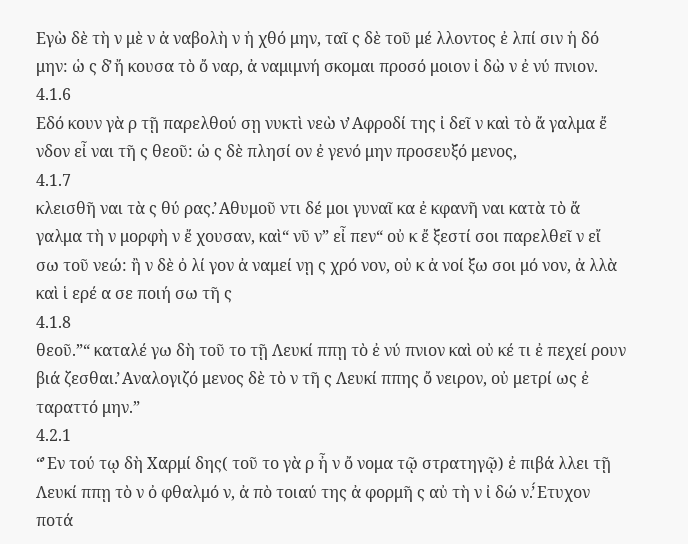Εγὼ δὲ τὴ ν μὲ ν ἀ ναβολὴ ν ἠ χθό μην, ταῖ ς δὲ τοῦ μέ λλοντος ἐ λπί σιν ἡ δό μην: ὡ ς δ̓ ἤ κουσα τὸ ὄ ναρ, ἀ ναμιμνή σκομαι προσό μοιον ἰ δὼ ν ἐ νύ πνιον.
4.1.6
Εδό κουν γὰ ρ τῇ παρελθού σῃ νυκτὶ νεὼ ν̓ Αφροδί της ἰ δεῖ ν καὶ τὸ ἄ γαλμα ἔ νδον εἶ ναι τῆ ς θεοῦ: ὡ ς δὲ πλησί ον ἐ γενό μην προσευξό μενος,
4.1.7
κλεισθῆ ναι τὰ ς θύ ρας.̓ Αθυμοῦ ντι δέ μοι γυναῖ κα ἐ κφανῆ ναι κατὰ τὸ ἄ γαλμα τὴ ν μορφὴ ν ἔ χουσαν, καὶ“ νῦ ν” εἶ πεν“ οὐ κ ἔ ξεστί σοι παρελθεῖ ν εἴ σω τοῦ νεώ: ἢ ν δὲ ὀ λί γον ἀ ναμεί νῃ ς χρό νον, οὐ κ ἀ νοί ξω σοι μό νον, ἀ λλὰ καὶ ἱ ερέ α σε ποιή σω τῆ ς
4.1.8
θεοῦ.”“ καταλέ γω δὴ τοῦ το τῇ Λευκί ππῃ τὸ ἐ νύ πνιον καὶ οὐ κέ τι ἐ πεχεί ρουν βιά ζεσθαι.̓ Αναλογιζό μενος δὲ τὸ ν τῆ ς Λευκί ππης ὄ νειρον, οὐ μετρί ως ἐ ταραττό μην.”
4.2.1
“̓ Εν τού τῳ δὴ Χαρμί δης( τοῦ το γὰ ρ ἦ ν ὄ νομα τῷ στρατηγῷ) ἐ πιβά λλει τῇ Λευκί ππῃ τὸ ν ὀ φθαλμό ν, ἀ πὸ τοιαύ της ἀ φορμῆ ς αὐ τὴ ν ἰ δώ ν.̓́ Ετυχον ποτά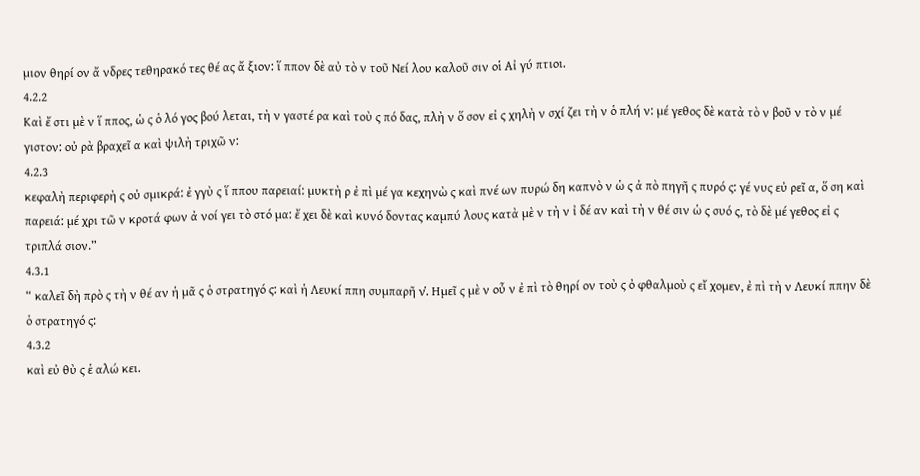μιον θηρί ον ἄ νδρες τεθηρακό τες θέ ας ἄ ξιον: ἵ ππον δὲ αὐ τὸ ν τοῦ Νεί λου καλοῦ σιν οἱ Αἰ γύ πτιοι.
4.2.2
Καὶ ἔ στι μὲ ν ἵ ππος, ὡ ς ὁ λό γος βού λεται, τὴ ν γαστέ ρα καὶ τοὺ ς πό δας, πλὴ ν ὅ σον εἰ ς χηλὴ ν σχί ζει τὴ ν ὁ πλή ν: μέ γεθος δὲ κατὰ τὸ ν βοῦ ν τὸ ν μέ γιστον: οὐ ρὰ βραχεῖ α καὶ ψιλὴ τριχῶ ν:
4.2.3
κεφαλὴ περιφερὴ ς οὐ σμικρά: ἐ γγὺ ς ἵ ππου παρειαί: μυκτὴ ρ ἐ πὶ μέ γα κεχηνὼ ς καὶ πνέ ων πυρώ δη καπνὸ ν ὡ ς ἀ πὸ πηγῆ ς πυρό ς: γέ νυς εὐ ρεῖ α, ὅ ση καὶ παρειά: μέ χρι τῶ ν κροτά φων ἀ νοί γει τὸ στό μα: ἔ χει δὲ καὶ κυνό δοντας καμπύ λους κατὰ μὲ ν τὴ ν ἰ δέ αν καὶ τὴ ν θέ σιν ὡ ς συό ς, τὸ δὲ μέ γεθος εἰ ς τριπλά σιον.”
4.3.1
“ καλεῖ δὴ πρὸ ς τὴ ν θέ αν ἡ μᾶ ς ὁ στρατηγό ς: καὶ ἡ Λευκί ππη συμπαρῆ ν.̔ Ημεῖ ς μὲ ν οὖ ν ἐ πὶ τὸ θηρί ον τοὺ ς ὀ φθαλμοὺ ς εἴ χομεν, ἐ πὶ τὴ ν Λευκί ππην δὲ ὁ στρατηγό ς:
4.3.2
καὶ εὐ θὺ ς ἑ αλώ κει.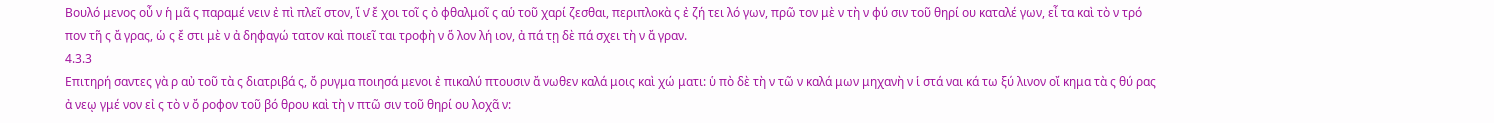Βουλό μενος οὖ ν ἡ μᾶ ς παραμέ νειν ἐ πὶ πλεῖ στον, ἵ ν̓ ἔ χοι τοῖ ς ὀ φθαλμοῖ ς αὑ τοῦ χαρί ζεσθαι, περιπλοκὰ ς ἐ ζή τει λό γων, πρῶ τον μὲ ν τὴ ν φύ σιν τοῦ θηρί ου καταλέ γων, εἶ τα καὶ τὸ ν τρό πον τῆ ς ἄ γρας, ὡ ς ἔ στι μὲ ν ἀ δηφαγώ τατον καὶ ποιεῖ ται τροφὴ ν ὅ λον λή ιον, ἀ πά τῃ δὲ πά σχει τὴ ν ἄ γραν.
4.3.3
Επιτηρή σαντες γὰ ρ αὐ τοῦ τὰ ς διατριβά ς, ὄ ρυγμα ποιησά μενοι ἐ πικαλύ πτουσιν ἄ νωθεν καλά μοις καὶ χώ ματι: ὑ πὸ δὲ τὴ ν τῶ ν καλά μων μηχανὴ ν ἱ στά ναι κά τω ξύ λινον οἴ κημα τὰ ς θύ ρας ἀ νεῳ γμέ νον εἰ ς τὸ ν ὄ ροφον τοῦ βό θρου καὶ τὴ ν πτῶ σιν τοῦ θηρί ου λοχᾶ ν: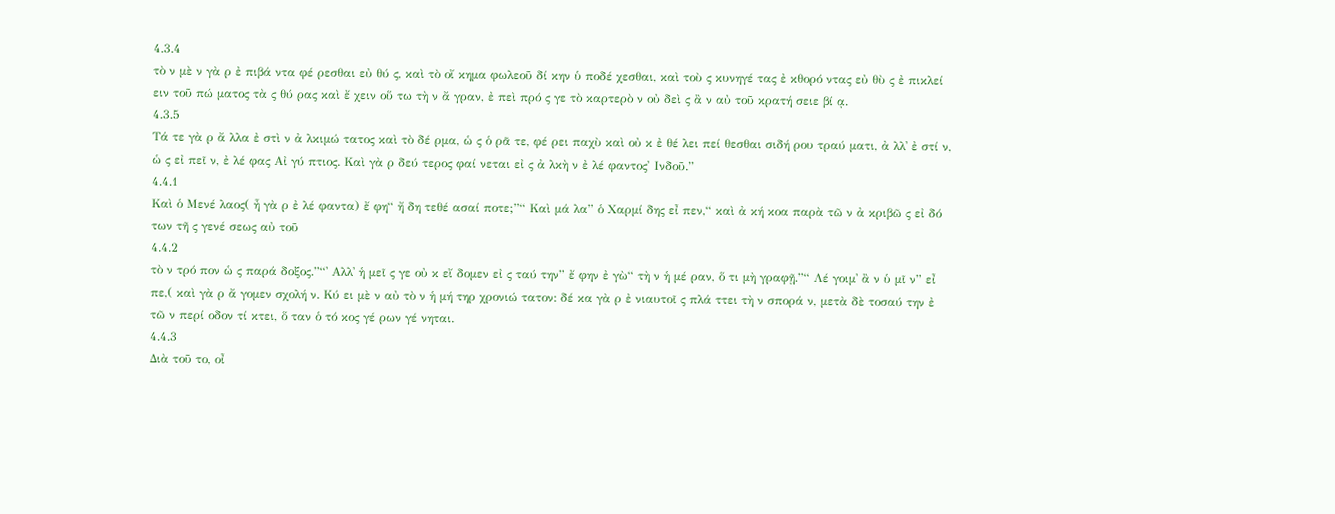4.3.4
τὸ ν μὲ ν γὰ ρ ἐ πιβά ντα φέ ρεσθαι εὐ θύ ς, καὶ τὸ οἴ κημα φωλεοῦ δί κην ὑ ποδέ χεσθαι, καὶ τοὺ ς κυνηγέ τας ἐ κθορό ντας εὐ θὺ ς ἐ πικλεί ειν τοῦ πώ ματος τὰ ς θύ ρας καὶ ἔ χειν οὕ τω τὴ ν ἄ γραν, ἐ πεὶ πρό ς γε τὸ καρτερὸ ν οὐ δεὶ ς ἂ ν αὐ τοῦ κρατή σειε βί ᾳ.
4.3.5
Τά τε γὰ ρ ἄ λλα ἐ στὶ ν ἀ λκιμώ τατος καὶ τὸ δέ ρμα, ὡ ς ὁ ρᾶ τε, φέ ρει παχὺ καὶ οὐ κ ἐ θέ λει πεί θεσθαι σιδή ρου τραύ ματι, ἀ λλ̓ ἐ στί ν, ὡ ς εἰ πεῖ ν, ἐ λέ φας Αἰ γύ πτιος. Καὶ γὰ ρ δεύ τερος φαί νεται εἰ ς ἀ λκὴ ν ἐ λέ φαντος̓ Ινδοῦ.”
4.4.1
Καὶ ὁ Μενέ λαος( ἦ γὰ ρ ἐ λέ φαντα) ἔ φη“ ἤ δη τεθέ ασαί ποτε;”“ Καὶ μά λα” ὁ Χαρμί δης εἶ πεν,“ καὶ ἀ κή κοα παρὰ τῶ ν ἀ κριβῶ ς εἰ δό των τῆ ς γενέ σεως αὐ τοῦ
4.4.2
τὸ ν τρό πον ὡ ς παρά δοξος.”“̓ Αλλ̓ ἡ μεῖ ς γε οὐ κ εἴ δομεν εἰ ς ταύ την” ἔ φην ἐ γὼ“ τὴ ν ἡ μέ ραν, ὅ τι μὴ γραφῇ.”“ Λέ γοιμ̓ ἂ ν ὑ μῖ ν” εἶ πε,( καὶ γὰ ρ ἄ γομεν σχολή ν. Κύ ει μὲ ν αὐ τὸ ν ἡ μή τηρ χρονιώ τατον: δέ κα γὰ ρ ἐ νιαυτοῖ ς πλά ττει τὴ ν σπορά ν, μετὰ δὲ τοσαύ την ἐ τῶ ν περί οδον τί κτει, ὅ ταν ὁ τό κος γέ ρων γέ νηται.
4.4.3
Διὰ τοῦ το, οἶ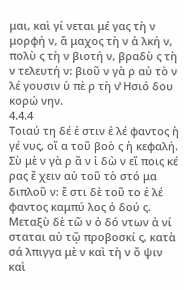μαι, καὶ γί νεται μέ γας τὴ ν μορφή ν, ἄ μαχος τὴ ν ἀ λκή ν, πολὺ ς τὴ ν βιοτή ν, βραδὺ ς τὴ ν τελευτή ν: βιοῦ ν γὰ ρ αὐ τὸ ν λέ γουσιν ὑ πὲ ρ τὴ ν̔ Ησιό δου κορώ νην.
4.4.4
Τοιαύ τη δέ ἐ στιν ἐ λέ φαντος ἡ γέ νυς, οἵ α τοῦ βοὸ ς ἡ κεφαλή. Σὺ μὲ ν γὰ ρ ἂ ν ἰ δὼ ν εἴ ποις κέ ρας ἔ χειν αὐ τοῦ τὸ στό μα διπλοῦ ν: ἔ στι δὲ τοῦ το ἐ λέ φαντος καμπύ λος ὀ δού ς. Μεταξὺ δὲ τῶ ν ὀ δό ντων ἀ νί σταται αὐ τῷ προβοσκί ς, κατὰ σά λπιγγα μὲ ν καὶ τὴ ν ὄ ψιν καὶ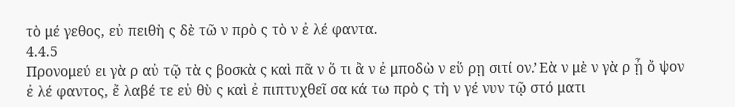τὸ μέ γεθος, εὐ πειθὴ ς δὲ τῶ ν πρὸ ς τὸ ν ἐ λέ φαντα.
4.4.5
Προνομεύ ει γὰ ρ αὐ τῷ τὰ ς βοσκὰ ς καὶ πᾶ ν ὅ τι ἂ ν ἐ μποδὼ ν εὕ ρῃ σιτί ον.̓ Εὰ ν μὲ ν γὰ ρ ᾖ ὄ ψον ἐ λέ φαντος, ἔ λαβέ τε εὐ θὺ ς καὶ ἐ πιπτυχθεῖ σα κά τω πρὸ ς τὴ ν γέ νυν τῷ στό ματι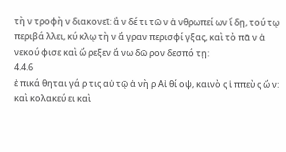τὴ ν τροφὴ ν διακονεῖ: ἂ ν δέ τι τῶ ν ἀ νθρωπεί ων ἴ δῃ, τού τῳ περιβά λλει, κύ κλῳ τὴ ν ἄ γραν περισφί γξας, καὶ τὸ πᾶ ν ἀ νεκού φισε καὶ ὤ ρεξεν ἄ νω δῶ ρον δεσπό τῃ:
4.4.6
ἐ πικά θηται γά ρ τις αὐ τῷ ἀ νὴ ρ Αἰ θί οψ, καινὸ ς ἱ ππεὺ ς ὤ ν: καὶ κολακεύ ει καὶ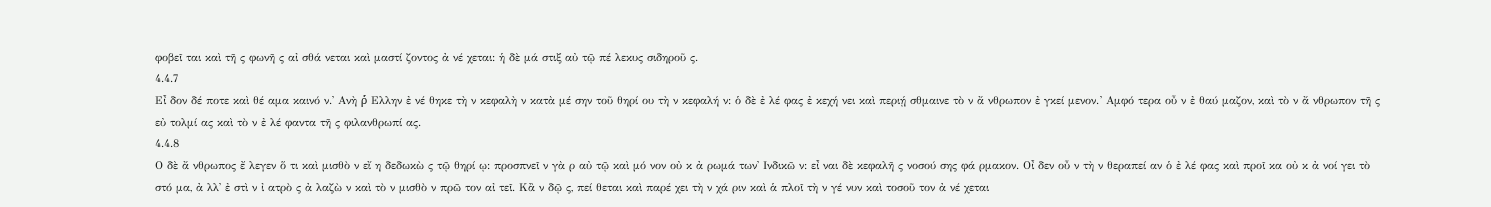φοβεῖ ται καὶ τῆ ς φωνῆ ς αἰ σθά νεται καὶ μαστί ζοντος ἀ νέ χεται: ἡ δὲ μά στιξ αὐ τῷ πέ λεκυς σιδηροῦ ς.
4.4.7
Εἶ δον δέ ποτε καὶ θέ αμα καινό ν.̓ Ανὴ ῥ́ Ελλην ἐ νέ θηκε τὴ ν κεφαλὴ ν κατὰ μέ σην τοῦ θηρί ου τὴ ν κεφαλή ν: ὁ δὲ ἐ λέ φας ἐ κεχή νει καὶ περιῄ σθμαινε τὸ ν ἄ νθρωπον ἐ γκεί μενον.̓ Αμφό τερα οὖ ν ἐ θαύ μαζον, καὶ τὸ ν ἄ νθρωπον τῆ ς εὐ τολμί ας καὶ τὸ ν ἐ λέ φαντα τῆ ς φιλανθρωπί ας.
4.4.8
Ο δὲ ἄ νθρωπος ἔ λεγεν ὅ τι καὶ μισθὸ ν εἴ η δεδωκὼ ς τῷ θηρί ῳ: προσπνεῖ ν γὰ ρ αὐ τῷ καὶ μό νον οὐ κ ἀ ρωμά των̓ Ινδικῶ ν: εἶ ναι δὲ κεφαλῆ ς νοσού σης φά ρμακον. Οἶ δεν οὖ ν τὴ ν θεραπεί αν ὁ ἐ λέ φας καὶ προῖ κα οὐ κ ἀ νοί γει τὸ στό μα, ἀ λλ̓ ἐ στὶ ν ἰ ατρὸ ς ἀ λαζὼ ν καὶ τὸ ν μισθὸ ν πρῶ τον αἰ τεῖ. Κἂ ν δῷ ς, πεί θεται καὶ παρέ χει τὴ ν χά ριν καὶ ἁ πλοῖ τὴ ν γέ νυν καὶ τοσοῦ τον ἀ νέ χεται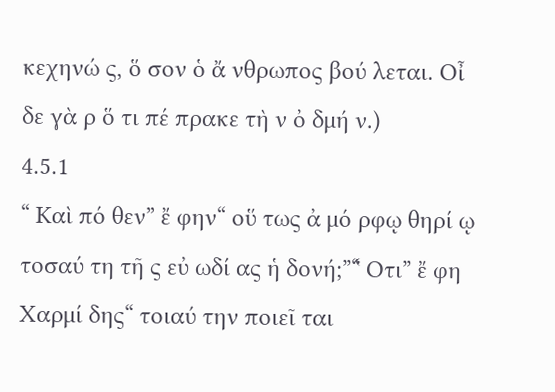κεχηνώ ς, ὅ σον ὁ ἄ νθρωπος βού λεται. Οἶ δε γὰ ρ ὅ τι πέ πρακε τὴ ν ὀ δμή ν.)
4.5.1
“ Καὶ πό θεν” ἔ φην“ οὕ τως ἀ μό ρφῳ θηρί ῳ τοσαύ τη τῆ ς εὐ ωδί ας ἡ δονή;”“̔́ Οτι” ἔ φη Χαρμί δης“ τοιαύ την ποιεῖ ται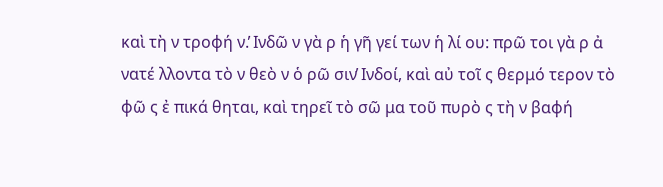καὶ τὴ ν τροφή ν.̓ Ινδῶ ν γὰ ρ ἡ γῆ γεί των ἡ λί ου: πρῶ τοι γὰ ρ ἀ νατέ λλοντα τὸ ν θεὸ ν ὁ ρῶ σιν̓ Ινδοί, καὶ αὐ τοῖ ς θερμό τερον τὸ φῶ ς ἐ πικά θηται, καὶ τηρεῖ τὸ σῶ μα τοῦ πυρὸ ς τὴ ν βαφή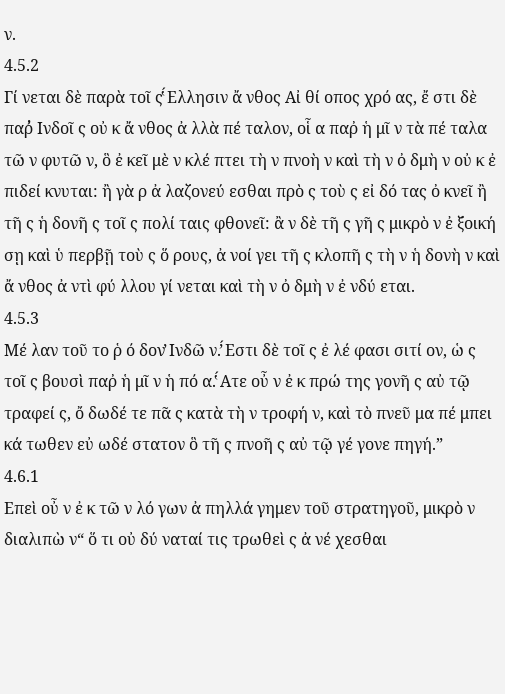ν.
4.5.2
Γί νεται δὲ παρὰ τοῖ ς̔́ Ελλησιν ἄ νθος Αἰ θί οπος χρό ας, ἔ στι δὲ παῤ̓ Ινδοῖ ς οὐ κ ἄ νθος ἀ λλὰ πέ ταλον, οἷ α παῤ ἡ μῖ ν τὰ πέ ταλα τῶ ν φυτῶ ν, ὃ ἐ κεῖ μὲ ν κλέ πτει τὴ ν πνοὴ ν καὶ τὴ ν ὀ δμὴ ν οὐ κ ἐ πιδεί κνυται: ἢ γὰ ρ ἀ λαζονεύ εσθαι πρὸ ς τοὺ ς εἰ δό τας ὀ κνεῖ ἢ τῆ ς ἡ δονῆ ς τοῖ ς πολί ταις φθονεῖ: ἂ ν δὲ τῆ ς γῆ ς μικρὸ ν ἐ ξοική σῃ καὶ ὑ περβῇ τοὺ ς ὅ ρους, ἀ νοί γει τῆ ς κλοπῆ ς τὴ ν ἡ δονὴ ν καὶ ἄ νθος ἀ ντὶ φύ λλου γί νεται καὶ τὴ ν ὀ δμὴ ν ἐ νδύ εται.
4.5.3
Μέ λαν τοῦ το ῥ ό δον̓ Ινδῶ ν.̓́ Εστι δὲ τοῖ ς ἐ λέ φασι σιτί ον, ὡ ς τοῖ ς βουσὶ παῤ ἡ μῖ ν ἡ πό α.̔́ Ατε οὖ ν ἐ κ πρώ της γονῆ ς αὐ τῷ τραφεί ς, ὄ δωδέ τε πᾶ ς κατὰ τὴ ν τροφή ν, καὶ τὸ πνεῦ μα πέ μπει κά τωθεν εὐ ωδέ στατον ὃ τῆ ς πνοῆ ς αὐ τῷ γέ γονε πηγή.”
4.6.1
Επεὶ οὖ ν ἐ κ τῶ ν λό γων ἀ πηλλά γημεν τοῦ στρατηγοῦ, μικρὸ ν διαλιπὼ ν“ ὅ τι οὐ δύ ναταί τις τρωθεὶ ς ἀ νέ χεσθαι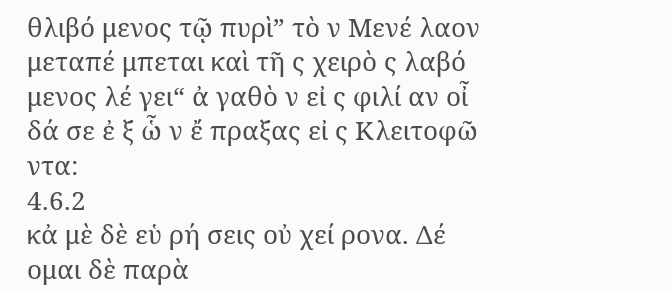θλιβό μενος τῷ πυρὶ” τὸ ν Μενέ λαον μεταπέ μπεται καὶ τῆ ς χειρὸ ς λαβό μενος λέ γει“ ἀ γαθὸ ν εἰ ς φιλί αν οἶ δά σε ἐ ξ ὧ ν ἔ πραξας εἰ ς Κλειτοφῶ ντα:
4.6.2
κἀ μὲ δὲ εὑ ρή σεις οὐ χεί ρονα. Δέ ομαι δὲ παρὰ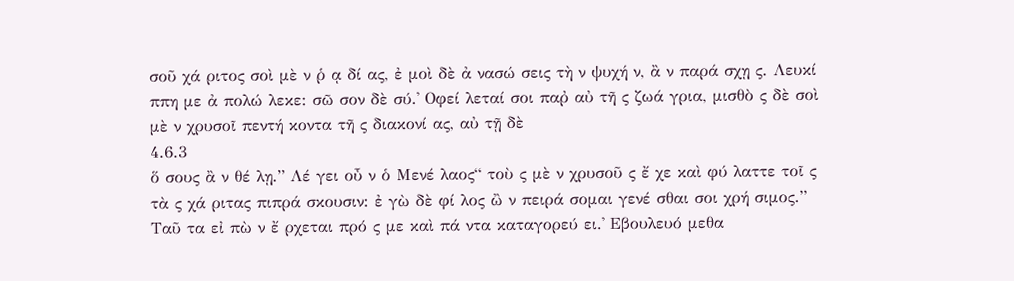σοῦ χά ριτος σοὶ μὲ ν ῥ ᾳ δί ας, ἐ μοὶ δὲ ἀ νασώ σεις τὴ ν ψυχή ν, ἂ ν παρά σχῃ ς. Λευκί ππη με ἀ πολώ λεκε: σῶ σον δὲ σύ.̓ Οφεί λεταί σοι παῤ αὐ τῆ ς ζωά γρια, μισθὸ ς δὲ σοὶ μὲ ν χρυσοῖ πεντή κοντα τῆ ς διακονί ας, αὐ τῇ δὲ
4.6.3
ὅ σους ἂ ν θέ λῃ.” Λέ γει οὖ ν ὁ Μενέ λαος“ τοὺ ς μὲ ν χρυσοῦ ς ἔ χε καὶ φύ λαττε τοῖ ς τὰ ς χά ριτας πιπρά σκουσιν: ἐ γὼ δὲ φί λος ὢ ν πειρά σομαι γενέ σθαι σοι χρή σιμος.” Ταῦ τα εἰ πὼ ν ἔ ρχεται πρό ς με καὶ πά ντα καταγορεύ ει.̓ Εβουλευό μεθα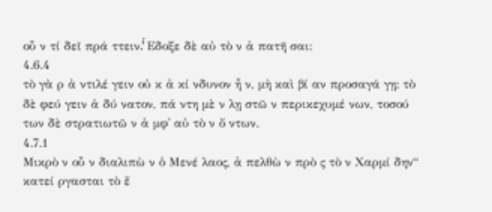οὖ ν τί δεῖ πρά ττειν.̓́ Εδοξε δὲ αὐ τὸ ν ἀ πατῆ σαι:
4.6.4
τὸ γὰ ρ ἀ ντιλέ γειν οὐ κ ἀ κί νδυνον ἦ ν, μὴ καὶ βί αν προσαγά γῃ: τὸ δὲ φεύ γειν ἀ δύ νατον, πά ντη μὲ ν λῃ στῶ ν περικεχυμέ νων, τοσού των δὲ στρατιωτῶ ν ἀ μφ̓ αὐ τὸ ν ὄ ντων.
4.7.1
Μικρὸ ν οὖ ν διαλιπὼ ν ὁ Μενέ λαος, ἀ πελθὼ ν πρὸ ς τὸ ν Χαρμί δην“ κατεί ργασται τὸ ἔ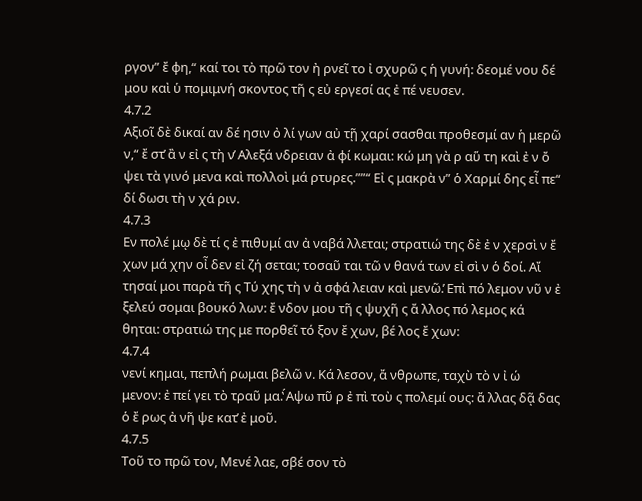ργον” ἔ φη,“ καί τοι τὸ πρῶ τον ἠ ρνεῖ το ἰ σχυρῶ ς ἡ γυνή: δεομέ νου δέ μου καὶ ὑ πομιμνή σκοντος τῆ ς εὐ εργεσί ας ἐ πέ νευσεν.
4.7.2
Αξιοῖ δὲ δικαί αν δέ ησιν ὀ λί γων αὐ τῇ χαρί σασθαι προθεσμί αν ἡ μερῶ ν,“ ἔ στ̓ ἂ ν εἰ ς τὴ ν̓ Αλεξά νδρειαν ἀ φί κωμαι: κώ μη γὰ ρ αὕ τη καὶ ἐ ν ὄ ψει τὰ γινό μενα καὶ πολλοὶ μά ρτυρες.””“ Εἰ ς μακρὰ ν” ὁ Χαρμί δης εἶ πε“ δί δωσι τὴ ν χά ριν.
4.7.3
Εν πολέ μῳ δὲ τί ς ἐ πιθυμί αν ἀ ναβά λλεται; στρατιώ της δὲ ἐ ν χερσὶ ν ἔ χων μά χην οἶ δεν εἰ ζή σεται; τοσαῦ ται τῶ ν θανά των εἰ σὶ ν ὁ δοί. Αἴ τησαί μοι παρὰ τῆ ς Τύ χης τὴ ν ἀ σφά λειαν καὶ μενῶ.̓ Επὶ πό λεμον νῦ ν ἐ ξελεύ σομαι βουκό λων: ἔ νδον μου τῆ ς ψυχῆ ς ἄ λλος πό λεμος κά θηται: στρατιώ της με πορθεῖ τό ξον ἔ χων, βέ λος ἔ χων:
4.7.4
νενί κημαι, πεπλή ρωμαι βελῶ ν. Κά λεσον, ἄ νθρωπε, ταχὺ τὸ ν ἰ ώ μενον: ἐ πεί γει τὸ τραῦ μα.̔́ Αψω πῦ ρ ἐ πὶ τοὺ ς πολεμί ους: ἄ λλας δᾷ δας ὁ ἔ ρως ἀ νῆ ψε κατ̓ ἐ μοῦ.
4.7.5
Τοῦ το πρῶ τον, Μενέ λαε, σβέ σον τὸ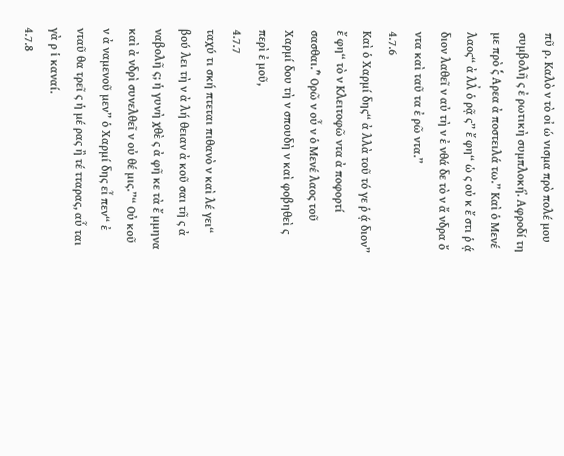πῦ ρ. Καλὸ ν τὸ οἰ ώ νισμα πρὸ πολέ μου συμβολῆ ς ἐ ρωτικὴ συμπλοκή.̓ Αφροδί τη με πρὸ ς̓́ Αρεα ἀ ποστειλά τω.” Καὶ ὁ Μενέ λαος“ ἀ λλ̓ ὁ ρᾷ ς” ἔ φη“ ὡ ς οὐ κ ἔ στι ῥ ᾴ διον λαθεῖ ν αὐ τὴ ν ἐ νθά δε τὸ ν ἄ νδρα ὄ ντα καὶ ταῦ τα ἐ ρῶ ντα.”
4.7.6
Καὶ ὁ Χαρμί δης“ ἀ λλὰ τοῦ τό γε ῥ ᾴ διον” ἔ φη“ τὸ ν Κλειτοφῶ ντα ἀ ποφορτί σασθαι.”̔ Ορῶ ν οὖ ν ὁ Μενέ λαος τοῦ Χαρμί δου τὴ ν σπουδὴ ν καὶ φοβηθεὶ ς περὶ ἐ μοῦ,
4.7.7
ταχύ τι σκή πτεται πιθανὸ ν καὶ λέ γει“ βού λει τὴ ν ἀ λή θειαν ἀ κοῦ σαι τῆ ς ἀ ναβολῆ ς; ἡ γυνὴ χθὲ ς ἀ φῆ κε τὰ ἔ μμηνα καὶ ἀ νδρὶ συνελθεῖ ν οὐ θέ μις.”“ Οὐ κοῦ ν ἀ ναμενοῦ μεν” ὁ Χαρμί δης εἶ πεν“ ἐ νταῦ θα τρεῖ ς ἡ μέ ρας ἢ τέ τταρας, αὗ ται γὰ ρ ἱ καναί.
4.7.8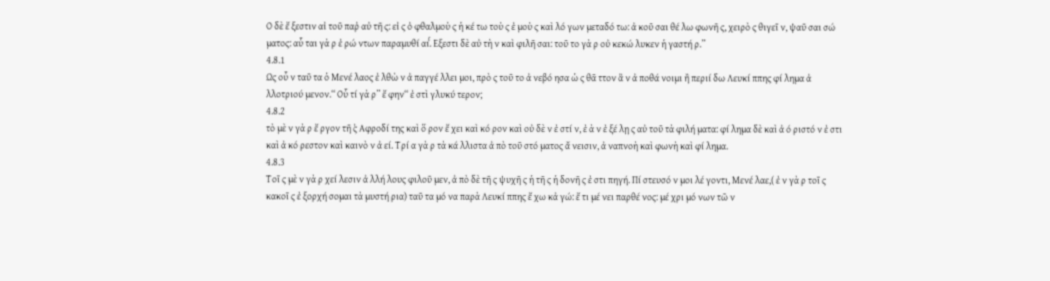Ο δὲ ἔ ξεστιν αἰ τοῦ παῤ αὐ τῆ ς: εἰ ς ὀ φθαλμοὺ ς ἡ κέ τω τοὺ ς ἐ μοὺ ς καὶ λό γων μεταδό τω: ἀ κοῦ σαι θέ λω φωνῆ ς, χειρὸ ς θιγεῖ ν, ψαῦ σαι σώ ματος: αὗ ται γὰ ρ ἐ ρώ ντων παραμυθί αι.̓́ Εξεστι δὲ αὐ τὴ ν καὶ φιλῆ σαι: τοῦ το γὰ ρ οὐ κεκώ λυκεν ἡ γαστή ρ.”
4.8.1
Ως οὖ ν ταῦ τα ὁ Μενέ λαος ἐ λθὼ ν ἀ παγγέ λλει μοι, πρὸ ς τοῦ το ἀ νεβό ησα ὡ ς θᾶ ττον ἂ ν ἀ ποθά νοιμι ἢ περιί δω Λευκί ππης φί λημα ἀ λλοτριού μενον.“ Οὗ τί γὰ ρ” ἔ φην“ ἐ στὶ γλυκύ τερον;
4.8.2
τὸ μὲ ν γὰ ρ ἔ ργον τῆ ς̓ Αφροδί της καὶ ὅ ρον ἔ χει καὶ κό ρον καὶ οὐ δὲ ν ἐ στί ν, ἐ ὰ ν ἐ ξέ λῃ ς αὐ τοῦ τὰ φιλή ματα: φί λημα δὲ καὶ ἀ ό ριστό ν ἐ στι καὶ ἀ κό ρεστον καὶ καινὸ ν ἀ εί. Τρί α γὰ ρ τὰ κά λλιστα ἀ πὸ τοῦ στό ματος ἄ νεισιν, ἀ ναπνοὴ καὶ φωνὴ καὶ φί λημα.
4.8.3
Τοῖ ς μὲ ν γὰ ρ χεί λεσιν ἀ λλή λους φιλοῦ μεν, ἀ πὸ δὲ τῆ ς ψυχῆ ς ἡ τῆ ς ἡ δονῆ ς ἐ στι πηγή. Πί στευσό ν μοι λέ γοντι, Μενέ λαε,( ἐ ν γὰ ρ τοῖ ς κακοῖ ς ἐ ξορχή σομαι τὰ μυστή ρια) ταῦ τα μό να παρὰ Λευκί ππης ἔ χω κἀ γώ: ἔ τι μέ νει παρθέ νος: μέ χρι μό νων τῶ ν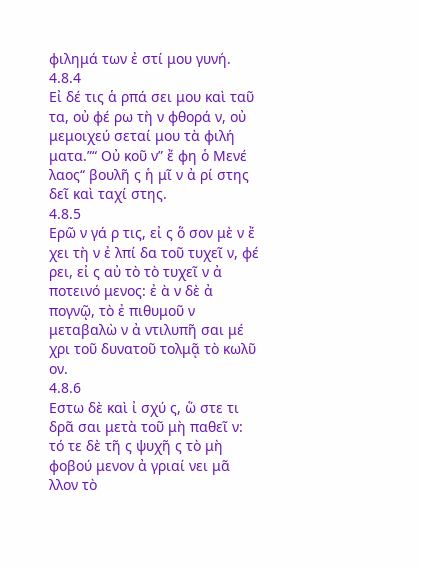φιλημά των ἐ στί μου γυνή.
4.8.4
Εἰ δέ τις ἁ ρπά σει μου καὶ ταῦ τα, οὐ φέ ρω τὴ ν φθορά ν, οὐ μεμοιχεύ σεταί μου τὰ φιλή ματα.”“ Οὐ κοῦ ν” ἔ φη ὁ Μενέ λαος“ βουλῆ ς ἡ μῖ ν ἀ ρί στης δεῖ καὶ ταχί στης.
4.8.5
Ερῶ ν γά ρ τις, εἰ ς ὅ σον μὲ ν ἔ χει τὴ ν ἐ λπί δα τοῦ τυχεῖ ν, φέ ρει, εἰ ς αὐ τὸ τὸ τυχεῖ ν ἀ ποτεινό μενος: ἐ ὰ ν δὲ ἀ πογνῷ, τὸ ἐ πιθυμοῦ ν μεταβαλὼ ν ἀ ντιλυπῆ σαι μέ χρι τοῦ δυνατοῦ τολμᾷ τὸ κωλῦ ον.
4.8.6
Εστω δὲ καὶ ἰ σχύ ς, ὥ στε τι δρᾶ σαι μετὰ τοῦ μὴ παθεῖ ν: τό τε δὲ τῆ ς ψυχῆ ς τὸ μὴ φοβού μενον ἀ γριαί νει μᾶ λλον τὸ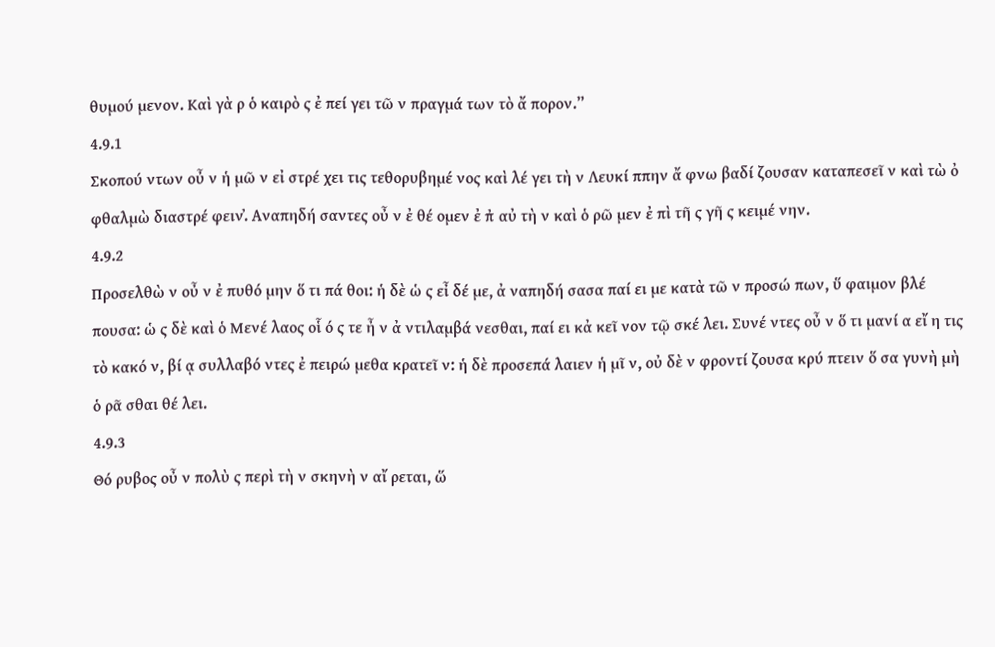θυμού μενον. Καὶ γὰ ρ ὁ καιρὸ ς ἐ πεί γει τῶ ν πραγμά των τὸ ἄ πορον.”
4.9.1
Σκοπού ντων οὖ ν ἡ μῶ ν εἰ στρέ χει τις τεθορυβημέ νος καὶ λέ γει τὴ ν Λευκί ππην ἄ φνω βαδί ζουσαν καταπεσεῖ ν καὶ τὼ ὀ φθαλμὼ διαστρέ φειν.̓ Αναπηδή σαντες οὖ ν ἐ θέ ομεν ἐ π̓ αὐ τὴ ν καὶ ὁ ρῶ μεν ἐ πὶ τῆ ς γῆ ς κειμέ νην.
4.9.2
Προσελθὼ ν οὖ ν ἐ πυθό μην ὅ τι πά θοι: ἡ δὲ ὡ ς εἶ δέ με, ἀ ναπηδή σασα παί ει με κατὰ τῶ ν προσώ πων, ὕ φαιμον βλέ πουσα: ὡ ς δὲ καὶ ὁ Μενέ λαος οἷ ό ς τε ἦ ν ἀ ντιλαμβά νεσθαι, παί ει κἀ κεῖ νον τῷ σκέ λει. Συνέ ντες οὖ ν ὅ τι μανί α εἴ η τις τὸ κακό ν, βί ᾳ συλλαβό ντες ἐ πειρώ μεθα κρατεῖ ν: ἡ δὲ προσεπά λαιεν ἡ μῖ ν, οὐ δὲ ν φροντί ζουσα κρύ πτειν ὅ σα γυνὴ μὴ ὁ ρᾶ σθαι θέ λει.
4.9.3
Θό ρυβος οὖ ν πολὺ ς περὶ τὴ ν σκηνὴ ν αἴ ρεται, ὥ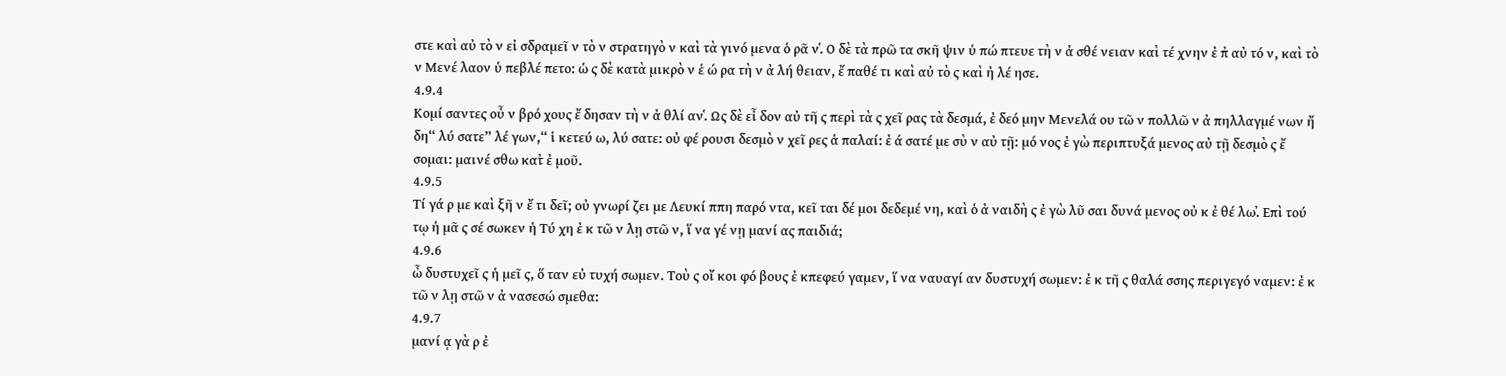στε καὶ αὐ τὸ ν εἰ σδραμεῖ ν τὸ ν στρατηγὸ ν καὶ τὰ γινό μενα ὁ ρᾶ ν.̔ Ο δὲ τὰ πρῶ τα σκῆ ψιν ὑ πώ πτευε τὴ ν ἀ σθέ νειαν καὶ τέ χνην ἐ π̓ αὐ τό ν, καὶ τὸ ν Μενέ λαον ὑ πεβλέ πετο: ὡ ς δὲ κατὰ μικρὸ ν ἑ ώ ρα τὴ ν ἀ λή θειαν, ἔ παθέ τι καὶ αὐ τὸ ς καὶ ἠ λέ ησε.
4.9.4
Κομί σαντες οὖ ν βρό χους ἔ δησαν τὴ ν ἀ θλί αν.̔ Ως δὲ εἶ δον αὐ τῆ ς περὶ τὰ ς χεῖ ρας τὰ δεσμά, ἐ δεό μην Μενελά ου τῶ ν πολλῶ ν ἀ πηλλαγμέ νων ἤ δη“ λύ σατε” λέ γων,“ ἱ κετεύ ω, λύ σατε: οὐ φέ ρουσι δεσμὸ ν χεῖ ρες ἁ παλαί: ἐ ά σατέ με σὺ ν αὐ τῇ: μό νος ἐ γὼ περιπτυξά μενος αὐ τῇ δεσμὸ ς ἔ σομαι: μαινέ σθω κατ̓ ἐ μοῦ.
4.9.5
Τί γά ρ με καὶ ξῆ ν ἔ τι δεῖ; οὐ γνωρί ζει με Λευκί ππη παρό ντα, κεῖ ται δέ μοι δεδεμέ νη, καὶ ὁ ἀ ναιδὴ ς ἐ γὼ λῦ σαι δυνά μενος οὐ κ ἐ θέ λω.̓ Επὶ τού τῳ ἡ μᾶ ς σέ σωκεν ἡ Τύ χη ἐ κ τῶ ν λῃ στῶ ν, ἵ να γέ νῃ μανί ας παιδιά;
4.9.6
ὦ δυστυχεῖ ς ἡ μεῖ ς, ὅ ταν εὐ τυχή σωμεν. Τοὺ ς οἴ κοι φό βους ἐ κπεφεύ γαμεν, ἵ να ναυαγί αν δυστυχή σωμεν: ἐ κ τῆ ς θαλά σσης περιγεγό ναμεν: ἐ κ τῶ ν λῃ στῶ ν ἀ νασεσώ σμεθα:
4.9.7
μανί ᾳ γὰ ρ ἐ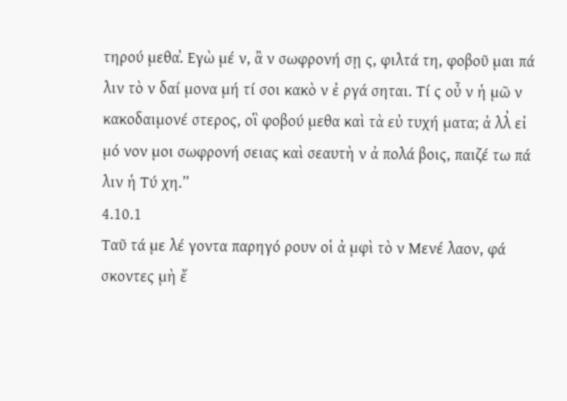τηρού μεθα.̓ Εγὼ μέ ν, ἂ ν σωφρονή σῃ ς, φιλτά τη, φοβοῦ μαι πά λιν τὸ ν δαί μονα μή τί σοι κακὸ ν ἐ ργά σηται. Τί ς οὖ ν ἡ μῶ ν κακοδαιμονέ στερος, οἳ φοβού μεθα καὶ τὰ εὐ τυχή ματα; ἀ λλ̓ εἰ μό νον μοι σωφρονή σειας καὶ σεαυτὴ ν ἀ πολά βοις, παιζέ τω πά λιν ἡ Τύ χη.”
4.10.1
Ταῦ τά με λέ γοντα παρηγό ρουν οἱ ἀ μφὶ τὸ ν Μενέ λαον, φά σκοντες μὴ ἔ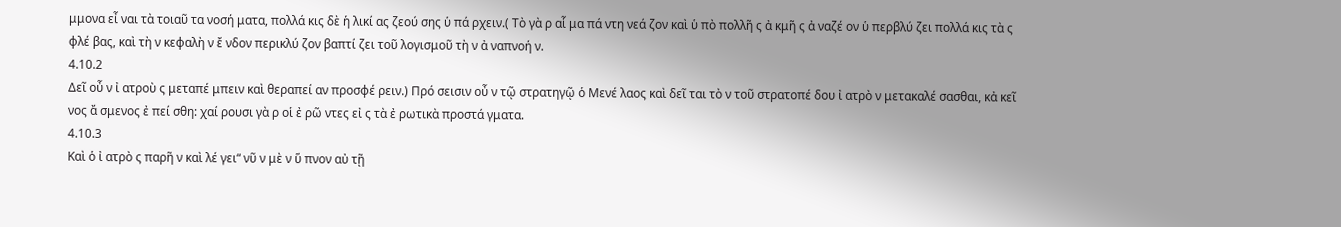μμονα εἶ ναι τὰ τοιαῦ τα νοσή ματα, πολλά κις δὲ ἡ λικί ας ζεού σης ὑ πά ρχειν.( Τὸ γὰ ρ αἷ μα πά ντη νεά ζον καὶ ὑ πὸ πολλῆ ς ἀ κμῆ ς ἀ ναζέ ον ὑ περβλύ ζει πολλά κις τὰ ς φλέ βας, καὶ τὴ ν κεφαλὴ ν ἔ νδον περικλύ ζον βαπτί ζει τοῦ λογισμοῦ τὴ ν ἀ ναπνοή ν.
4.10.2
Δεῖ οὖ ν ἰ ατροὺ ς μεταπέ μπειν καὶ θεραπεί αν προσφέ ρειν.) Πρό σεισιν οὖ ν τῷ στρατηγῷ ὁ Μενέ λαος καὶ δεῖ ται τὸ ν τοῦ στρατοπέ δου ἰ ατρὸ ν μετακαλέ σασθαι, κἀ κεῖ νος ἄ σμενος ἐ πεί σθη: χαί ρουσι γὰ ρ οἱ ἐ ρῶ ντες εἰ ς τὰ ἐ ρωτικὰ προστά γματα.
4.10.3
Καὶ ὁ ἰ ατρὸ ς παρῆ ν καὶ λέ γει“ νῦ ν μὲ ν ὕ πνον αὐ τῇ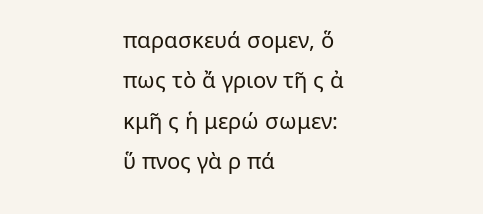παρασκευά σομεν, ὅ πως τὸ ἄ γριον τῆ ς ἀ κμῆ ς ἡ μερώ σωμεν: ὕ πνος γὰ ρ πά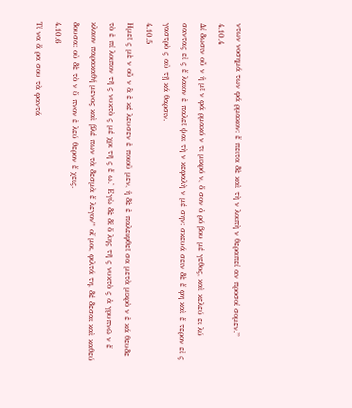ντων νοσημά των φά ρμακον: ἔ πειτα δὲ καὶ τὴ ν λοιπὴ ν θεραπεί αν προσοί σομεν.”
4.10.4
Δί δωσιν οὖ ν ἡ μῖ ν φά ρμακό ν τι μικρό ν, ὅ σον ὀ ρό βου μέ γεθος, καὶ κελεύ ει λύ σαντας εἰ ς ἔ λαιον ἐ παλεῖ ψαι τὴ ν κεφαλὴ ν μέ σην: σκευά σειν δὲ ἔ φη καὶ ἕ τερον εἰ ς γαστρὸ ς αὐ τῇ κά θαρσιν.
4.10.5
Ημεῖ ς μὲ ν οὖ ν ἃ ἐ κέ λευσεν ἐ ποιοῦ μεν, ἡ δὲ ἐ παλειφθεῖ σα μετὰ μικρὸ ν ἐ κά θευδε τὸ ἐ πί λοιπον τῆ ς νυκτὸ ς μέ χρι τῆ ς ἕ ω.̓ Εγὼ δὲ δἰ ὅ λης τῆ ς νυκτὸ ς ἀ γρυπνῶ ν ἔ κλαον παρακαθή μενος καὶ βλέ πων τὰ δεσμὰ ἔ λεγον“ οἴ μοι, φιλτά τη, δέ δεσαι καὶ καθεύ δουσα: οὐ δὲ τὸ ν ὕ πνον ἐ λεύ θερον ἔ χεις.
4.10.6
Τί να ἄ ρα σου τὰ φαντά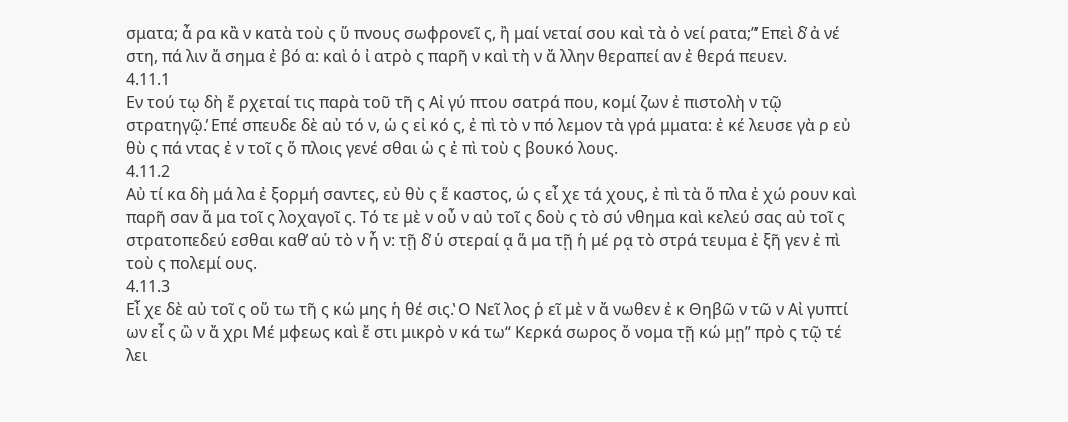σματα; ἆ ρα κἂ ν κατὰ τοὺ ς ὕ πνους σωφρονεῖ ς, ἢ μαί νεταί σου καὶ τὰ ὀ νεί ρατα;”̓ Επεὶ δ̓ ἀ νέ στη, πά λιν ἄ σημα ἐ βό α: καὶ ὁ ἰ ατρὸ ς παρῆ ν καὶ τὴ ν ἄ λλην θεραπεί αν ἐ θερά πευεν.
4.11.1
Εν τού τῳ δὴ ἔ ρχεταί τις παρὰ τοῦ τῆ ς Αἰ γύ πτου σατρά που, κομί ζων ἐ πιστολὴ ν τῷ στρατηγῷ.̓ Επέ σπευδε δὲ αὐ τό ν, ὡ ς εἰ κό ς, ἐ πὶ τὸ ν πό λεμον τὰ γρά μματα: ἐ κέ λευσε γὰ ρ εὐ θὺ ς πά ντας ἐ ν τοῖ ς ὅ πλοις γενέ σθαι ὡ ς ἐ πὶ τοὺ ς βουκό λους.
4.11.2
Αὐ τί κα δὴ μά λα ἐ ξορμή σαντες, εὐ θὺ ς ἕ καστος, ὡ ς εἶ χε τά χους, ἐ πὶ τὰ ὅ πλα ἐ χώ ρουν καὶ παρῆ σαν ἅ μα τοῖ ς λοχαγοῖ ς. Τό τε μὲ ν οὖ ν αὐ τοῖ ς δοὺ ς τὸ σύ νθημα καὶ κελεύ σας αὐ τοῖ ς στρατοπεδεύ εσθαι καθ̓ αὑ τὸ ν ἦ ν: τῇ δ̓ ὑ στεραί ᾳ ἅ μα τῇ ἡ μέ ρᾳ τὸ στρά τευμα ἐ ξῆ γεν ἐ πὶ τοὺ ς πολεμί ους.
4.11.3
Εἶ χε δὲ αὐ τοῖ ς οὕ τω τῆ ς κώ μης ἡ θέ σις.̔ Ο Νεῖ λος ῥ εῖ μὲ ν ἄ νωθεν ἐ κ Θηβῶ ν τῶ ν Αἰ γυπτί ων εἷ ς ὢ ν ἄ χρι Μέ μφεως καὶ ἔ στι μικρὸ ν κά τω“ Κερκά σωρος ὄ νομα τῇ κώ μῃ” πρὸ ς τῷ τέ λει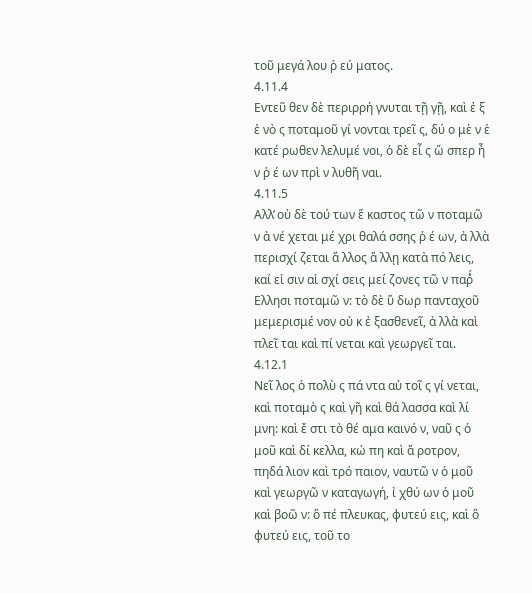τοῦ μεγά λου ῥ εύ ματος.
4.11.4
Εντεῦ θεν δὲ περιρρή γνυται τῇ γῇ, καὶ ἐ ξ ἑ νὸ ς ποταμοῦ γί νονται τρεῖ ς, δύ ο μὲ ν ἑ κατέ ρωθεν λελυμέ νοι, ὁ δὲ εἷ ς ὥ σπερ ἦ ν ῥ έ ων πρὶ ν λυθῆ ναι.
4.11.5
Αλλ̓ οὐ δὲ τού των ἕ καστος τῶ ν ποταμῶ ν ἀ νέ χεται μέ χρι θαλά σσης ῥ έ ων, ἀ λλὰ περισχί ζεται ἄ λλος ἄ λλῃ κατὰ πό λεις, καί εἰ σιν αἱ σχί σεις μεί ζονες τῶ ν παῤ̔́ Ελλησι ποταμῶ ν: τὸ δὲ ὕ δωρ πανταχοῦ μεμερισμέ νον οὐ κ ἐ ξασθενεῖ, ἀ λλὰ καὶ πλεῖ ται καὶ πί νεται καὶ γεωργεῖ ται.
4.12.1
Νεῖ λος ὁ πολὺ ς πά ντα αὐ τοῖ ς γί νεται, καὶ ποταμὸ ς καὶ γῆ καὶ θά λασσα καὶ λί μνη: καὶ ἔ στι τὸ θέ αμα καινό ν, ναῦ ς ὁ μοῦ καὶ δί κελλα, κώ πη καὶ ἄ ροτρον, πηδά λιον καὶ τρό παιον, ναυτῶ ν ὁ μοῦ καὶ γεωργῶ ν καταγωγή, ἰ χθύ ων ὁ μοῦ καὶ βοῶ ν: ὃ πέ πλευκας, φυτεύ εις, καὶ ὃ φυτεύ εις, τοῦ το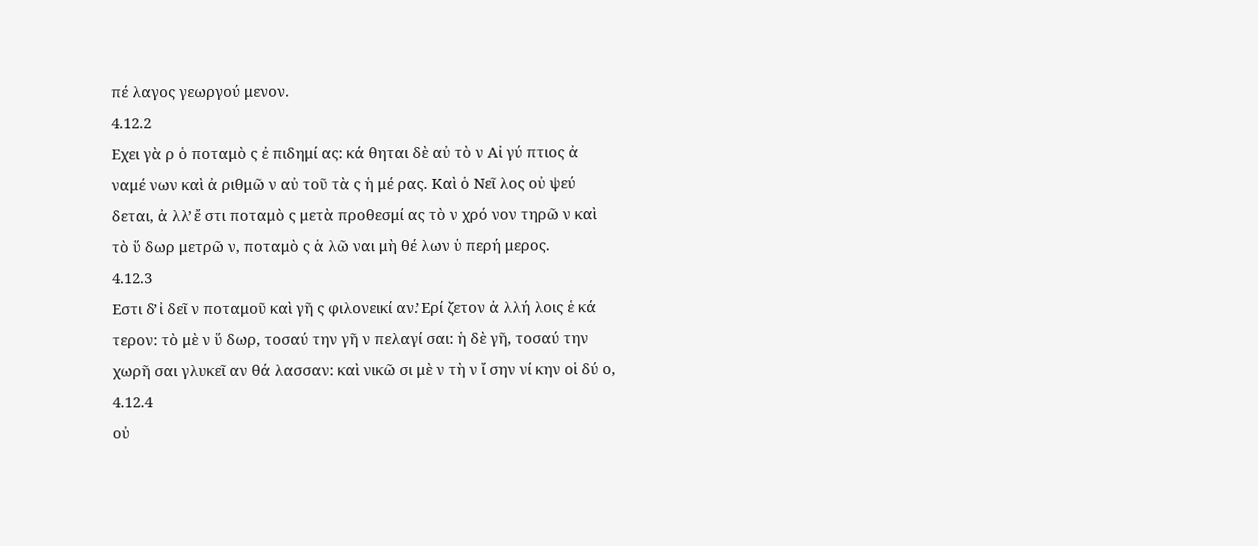πέ λαγος γεωργού μενον.
4.12.2
Εχει γὰ ρ ὁ ποταμὸ ς ἐ πιδημί ας: κά θηται δὲ αὐ τὸ ν Αἰ γύ πτιος ἀ ναμέ νων καὶ ἀ ριθμῶ ν αὐ τοῦ τὰ ς ἡ μέ ρας. Καὶ ὁ Νεῖ λος οὐ ψεύ δεται, ἀ λλ̓ ἔ στι ποταμὸ ς μετὰ προθεσμί ας τὸ ν χρό νον τηρῶ ν καὶ τὸ ὕ δωρ μετρῶ ν, ποταμὸ ς ἁ λῶ ναι μὴ θέ λων ὑ περή μερος.
4.12.3
Εστι δ̓ ἰ δεῖ ν ποταμοῦ καὶ γῆ ς φιλονεικί αν.̓ Ερί ζετον ἀ λλή λοις ἑ κά τερον: τὸ μὲ ν ὕ δωρ, τοσαύ την γῆ ν πελαγί σαι: ἡ δὲ γῆ, τοσαύ την χωρῆ σαι γλυκεῖ αν θά λασσαν: καὶ νικῶ σι μὲ ν τὴ ν ἴ σην νί κην οἱ δύ ο,
4.12.4
οὐ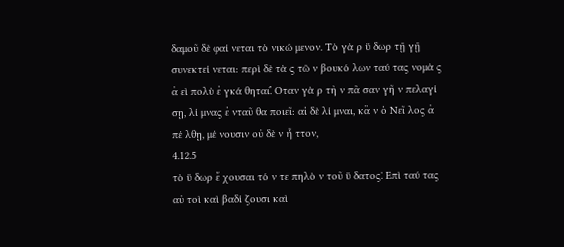δαμοῦ δὲ φαί νεται τὸ νικώ μενον. Τὸ γὰ ρ ὕ δωρ τῇ γῇ συνεκτεί νεται: περὶ δὲ τὰ ς τῶ ν βουκό λων ταύ τας νομὰ ς ἀ εὶ πολὺ ἐ γκά θηται.̔́ Οταν γὰ ρ τὴ ν πᾶ σαν γῆ ν πελαγί σῃ, λί μνας ἐ νταῦ θα ποιεῖ: αἱ δὲ λί μναι, κἂ ν ὁ Νεῖ λος ἀ πέ λθῃ, μέ νουσιν οὐ δὲ ν ἧ ττον,
4.12.5
τὸ ὕ δωρ ἔ χουσαι τό ν τε πηλὸ ν τοῦ ὕ δατος.̓ Επὶ ταύ τας αὐ τοὶ καὶ βαδί ζουσι καὶ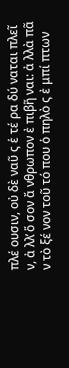πλέ ουσιν, οὐ δὲ ναῦ ς ἑ τέ ρα δύ ναται πλεῖ ν, ἀ λλ̓ ὅ σον ἄ νθρωπον ἐ πιβῆ ναι: ἀ λλὰ πᾶ ν τὸ ξέ νον τοῦ τό που ὁ πηλὸ ς ἐ μπί πτων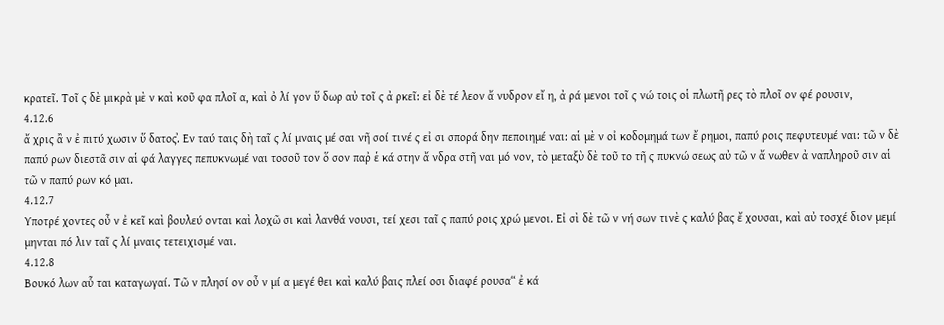κρατεῖ. Τοῖ ς δὲ μικρὰ μὲ ν καὶ κοῦ φα πλοῖ α, καὶ ὀ λί γον ὕ δωρ αὐ τοῖ ς ἀ ρκεῖ: εἰ δὲ τέ λεον ἄ νυδρον εἴ η, ἀ ρά μενοι τοῖ ς νώ τοις οἱ πλωτῆ ρες τὸ πλοῖ ον φέ ρουσιν,
4.12.6
ἄ χρις ἂ ν ἐ πιτύ χωσιν ὕ δατος.̓ Εν ταύ ταις δὴ ταῖ ς λί μναις μέ σαι νῆ σοί τινέ ς εἰ σι σπορά δην πεποιημέ ναι: αἱ μὲ ν οἰ κοδομημά των ἔ ρημοι, παπύ ροις πεφυτευμέ ναι: τῶ ν δὲ παπύ ρων διεστᾶ σιν αἱ φά λαγγες πεπυκνωμέ ναι τοσοῦ τον ὅ σον παῤ ἑ κά στην ἄ νδρα στῆ ναι μό νον, τὸ μεταξὺ δὲ τοῦ το τῆ ς πυκνώ σεως αὐ τῶ ν ἄ νωθεν ἀ ναπληροῦ σιν αἱ τῶ ν παπύ ρων κό μαι.
4.12.7
Υποτρέ χοντες οὖ ν ἐ κεῖ καὶ βουλεύ ονται καὶ λοχῶ σι καὶ λανθά νουσι, τεί χεσι ταῖ ς παπύ ροις χρώ μενοι. Εἰ σὶ δὲ τῶ ν νή σων τινὲ ς καλύ βας ἔ χουσαι, καὶ αὐ τοσχέ διον μεμί μηνται πό λιν ταῖ ς λί μναις τετειχισμέ ναι.
4.12.8
Βουκό λων αὗ ται καταγωγαί. Τῶ ν πλησί ον οὖ ν μί α μεγέ θει καὶ καλύ βαις πλεί οσι διαφέ ρουσα“ ἐ κά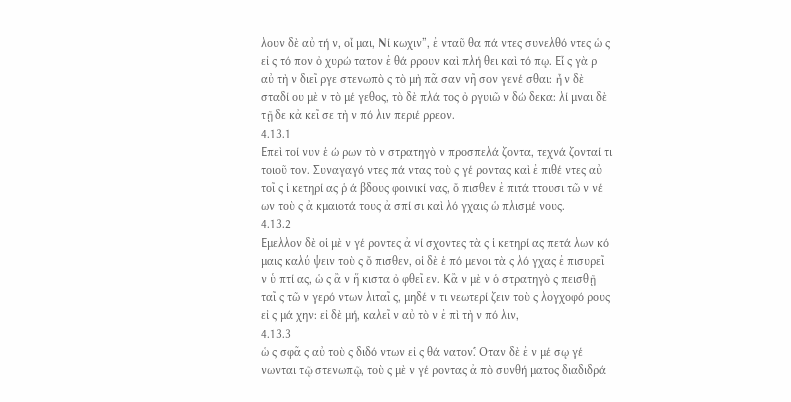λουν δὲ αὐ τή ν, οἶ μαι, Νί κωχιν”, ἐ νταῦ θα πά ντες συνελθό ντες ὡ ς εἰ ς τό πον ὀ χυρώ τατον ἐ θά ρρουν καὶ πλή θει καὶ τό πῳ. Εἷ ς γὰ ρ αὐ τὴ ν διεῖ ργε στενωπὸ ς τὸ μὴ πᾶ σαν νῆ σον γενέ σθαι: ἦ ν δὲ σταδί ου μὲ ν τὸ μέ γεθος, τὸ δὲ πλά τος ὀ ργυιῶ ν δώ δεκα: λί μναι δὲ τῇ δε κἀ κεῖ σε τὴ ν πό λιν περιέ ρρεον.
4.13.1
Επεὶ τοί νυν ἑ ώ ρων τὸ ν στρατηγὸ ν προσπελά ζοντα, τεχνά ζονταί τι τοιοῦ τον. Συναγαγό ντες πά ντας τοὺ ς γέ ροντας καὶ ἐ πιθέ ντες αὐ τοῖ ς ἱ κετηρί ας ῥ ά βδους φοινικί νας, ὄ πισθεν ἐ πιτά ττουσι τῶ ν νέ ων τοὺ ς ἀ κμαιοτά τους ἀ σπί σι καὶ λό γχαις ὡ πλισμέ νους.
4.13.2
Εμελλον δὲ οἱ μὲ ν γέ ροντες ἀ νί σχοντες τὰ ς ἱ κετηρί ας πετά λων κό μαις καλύ ψειν τοὺ ς ὄ πισθεν, οἱ δὲ ἑ πό μενοι τὰ ς λό γχας ἐ πισυρεῖ ν ὑ πτί ας, ὡ ς ἂ ν ἥ κιστα ὀ φθεῖ εν. Κἂ ν μὲ ν ὁ στρατηγὸ ς πεισθῇ ταῖ ς τῶ ν γερό ντων λιταῖ ς, μηδέ ν τι νεωτερί ζειν τοὺ ς λογχοφό ρους εἰ ς μά χην: εἰ δὲ μή, καλεῖ ν αὐ τὸ ν ἐ πὶ τὴ ν πό λιν,
4.13.3
ὡ ς σφᾶ ς αὐ τοὺ ς διδό ντων εἰ ς θά νατον.̔́ Οταν δὲ ἐ ν μέ σῳ γέ νωνται τῷ στενωπῷ, τοὺ ς μὲ ν γέ ροντας ἀ πὸ συνθή ματος διαδιδρά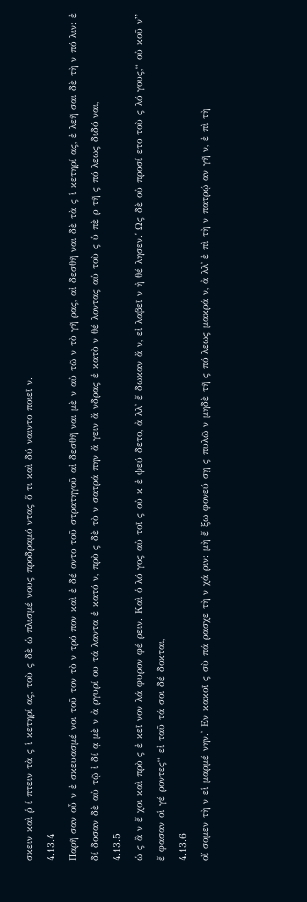σκειν καὶ ῥ ί πτειν τὰ ς ἱ κετηρί ας, τοὺ ς δὲ ὡ πλισμέ νους προδραμό ντας ὅ τι καὶ δύ ναιντο ποιεῖ ν.
4.13.4
Παρῆ σαν οὖ ν ἐ σκευασμέ νοι τοῦ τον τὸ ν τρό πον καὶ ἐ δέ οντο τοῦ στρατηγοῦ αἰ δεσθῆ ναι μὲ ν αὐ τῶ ν τὸ γῆ ρας, αἰ δεσθῆ ναι δὲ τὰ ς ἱ κετηρί ας, ἐ λεῆ σαι δὲ τὴ ν πό λιν: ἐ δί δοσαν δὲ αὐ τῷ ἰ δί ᾳ μὲ ν ἀ ργυρί ου τά λαντα ἑ κατό ν, πρὸ ς δὲ τὸ ν σατρά πην ἄ γειν ἄ νδρας ἑ κατὸ ν θέ λοντας αὑ τοὺ ς ὑ πὲ ρ τῆ ς πό λεως διδό ναι,
4.13.5
ὡ ς ἂ ν ἔ χοι καὶ πρὸ ς ἐ κεῖ νον λά φυρον φέ ρειν. Καὶ ὁ λό γος αὐ τοῖ ς οὐ κ ἐ ψεύ δετο, ἀ λλ̓ ἔ δωκαν ἄ ν, εἰ λαβεῖ ν ἠ θέ λησεν.̔ Ως δὲ οὐ προσί ετο τοὺ ς λό γους,“ οὐ κοῦ ν” ἔ φασαν οἱ γέ ροντες“ εἰ ταῦ τά σοι δέ δοκται,
4.13.6
οἴ σομεν τὴ ν εἱ μαρμέ νην.̓ Εν κακοῖ ς σὺ πά ρασχε τὴ ν χά ριν: μὴ ἔ ξω φονεύ σῃ ς πυλῶ ν μηδὲ τῆ ς πό λεως μακρά ν, ἀ λλ̓ ἐ πὶ τὴ ν πατρῴ αν γῆ ν, ἐ πὶ τὴ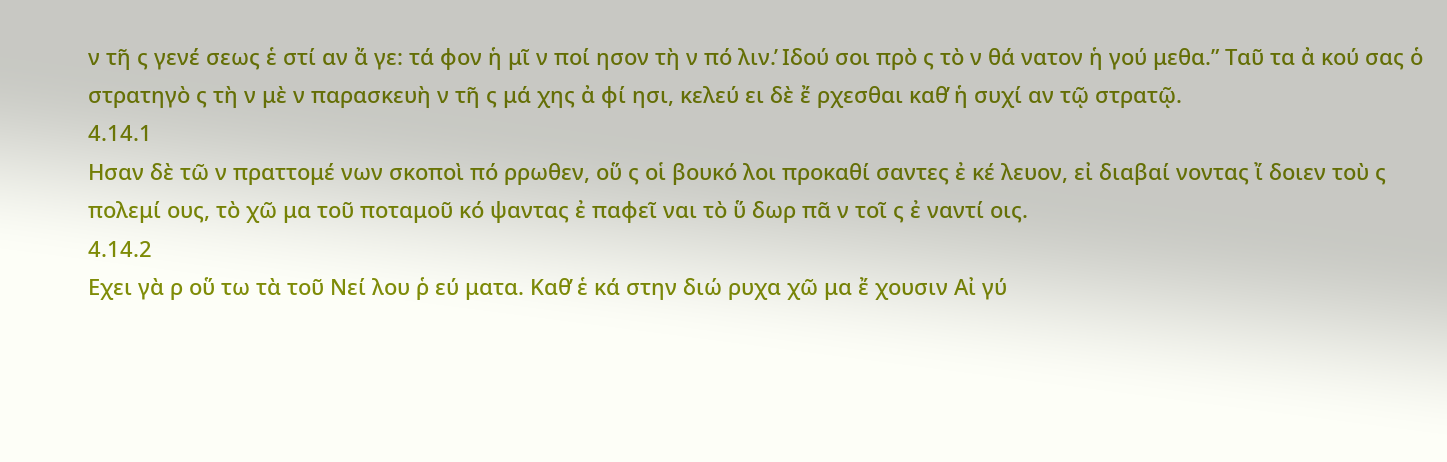ν τῆ ς γενέ σεως ἑ στί αν ἄ γε: τά φον ἡ μῖ ν ποί ησον τὴ ν πό λιν.̓ Ιδού σοι πρὸ ς τὸ ν θά νατον ἡ γού μεθα.” Ταῦ τα ἀ κού σας ὁ στρατηγὸ ς τὴ ν μὲ ν παρασκευὴ ν τῆ ς μά χης ἀ φί ησι, κελεύ ει δὲ ἔ ρχεσθαι καθ̓ ἡ συχί αν τῷ στρατῷ.
4.14.1
Ησαν δὲ τῶ ν πραττομέ νων σκοποὶ πό ρρωθεν, οὕ ς οἱ βουκό λοι προκαθί σαντες ἐ κέ λευον, εἰ διαβαί νοντας ἴ δοιεν τοὺ ς πολεμί ους, τὸ χῶ μα τοῦ ποταμοῦ κό ψαντας ἐ παφεῖ ναι τὸ ὕ δωρ πᾶ ν τοῖ ς ἐ ναντί οις.
4.14.2
Εχει γὰ ρ οὕ τω τὰ τοῦ Νεί λου ῥ εύ ματα. Καθ̓ ἑ κά στην διώ ρυχα χῶ μα ἔ χουσιν Αἰ γύ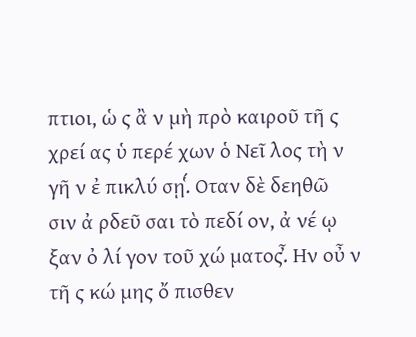πτιοι, ὡ ς ἂ ν μὴ πρὸ καιροῦ τῆ ς χρεί ας ὑ περέ χων ὁ Νεῖ λος τὴ ν γῆ ν ἐ πικλύ σῃ.̔́ Οταν δὲ δεηθῶ σιν ἀ ρδεῦ σαι τὸ πεδί ον, ἀ νέ ῳ ξαν ὀ λί γον τοῦ χώ ματος.̓͂ Ην οὖ ν τῆ ς κώ μης ὄ πισθεν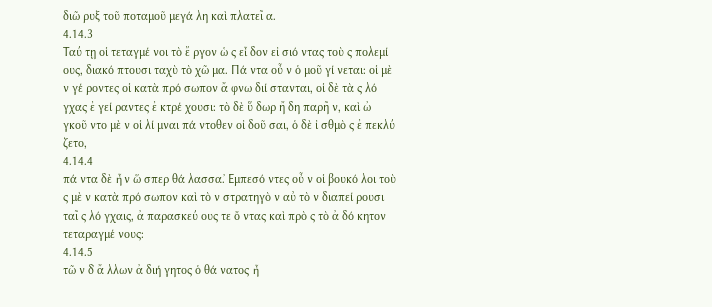διῶ ρυξ τοῦ ποταμοῦ μεγά λη καὶ πλατεῖ α.
4.14.3
Ταύ τῃ οἱ τεταγμέ νοι τὸ ἔ ργον ὡ ς εἶ δον εἰ σιό ντας τοὺ ς πολεμί ους, διακό πτουσι ταχὺ τὸ χῶ μα. Πά ντα οὖ ν ὁ μοῦ γί νεται: οἱ μὲ ν γέ ροντες οἱ κατὰ πρό σωπον ἄ φνω διί στανται, οἱ δὲ τὰ ς λό γχας ἐ γεί ραντες ἐ κτρέ χουσι: τὸ δὲ ὕ δωρ ἤ δη παρῆ ν, καὶ ὠ γκοῦ ντο μὲ ν οἱ λί μναι πά ντοθεν οἰ δοῦ σαι, ὁ δὲ ἰ σθμὸ ς ἐ πεκλύ ζετο,
4.14.4
πά ντα δὲ ἦ ν ὥ σπερ θά λασσα.̓ Εμπεσό ντες οὖ ν οἱ βουκό λοι τοὺ ς μὲ ν κατὰ πρό σωπον καὶ τὸ ν στρατηγὸ ν αὐ τὸ ν διαπεί ρουσι ταῖ ς λό γχαις, ἀ παρασκεύ ους τε ὄ ντας καὶ πρὸ ς τὸ ἀ δό κητον τεταραγμέ νους:
4.14.5
τῶ ν δ̓ ἄ λλων ἀ διή γητος ὁ θά νατος ἦ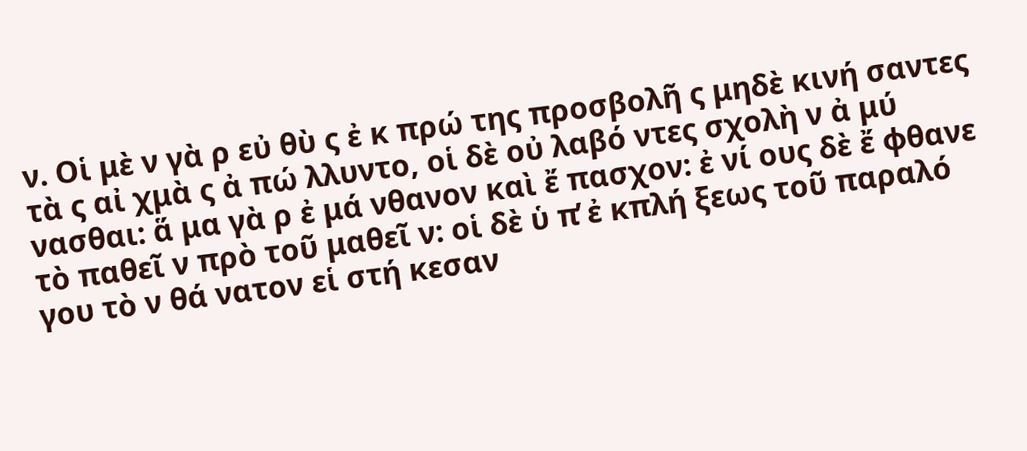ν. Οἱ μὲ ν γὰ ρ εὐ θὺ ς ἐ κ πρώ της προσβολῆ ς μηδὲ κινή σαντες τὰ ς αἰ χμὰ ς ἀ πώ λλυντο, οἱ δὲ οὐ λαβό ντες σχολὴ ν ἀ μύ νασθαι: ἅ μα γὰ ρ ἐ μά νθανον καὶ ἔ πασχον: ἐ νί ους δὲ ἔ φθανε τὸ παθεῖ ν πρὸ τοῦ μαθεῖ ν: οἱ δὲ ὑ π̓ ἐ κπλή ξεως τοῦ παραλό γου τὸ ν θά νατον εἱ στή κεσαν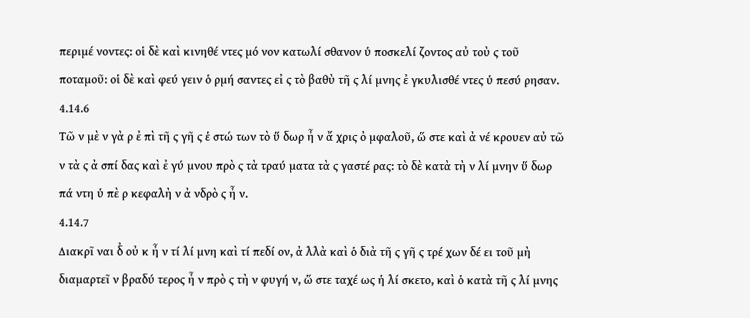περιμέ νοντες: οἱ δὲ καὶ κινηθέ ντες μό νον κατωλί σθανον ὑ ποσκελί ζοντος αὐ τοὺ ς τοῦ ποταμοῦ: οἱ δὲ καὶ φεύ γειν ὁ ρμή σαντες εἰ ς τὸ βαθὺ τῆ ς λί μνης ἐ γκυλισθέ ντες ὑ πεσύ ρησαν.
4.14.6
Τῶ ν μὲ ν γὰ ρ ἐ πὶ τῆ ς γῆ ς ἑ στώ των τὸ ὕ δωρ ἦ ν ἄ χρις ὀ μφαλοῦ, ὥ στε καὶ ἀ νέ κρουεν αὐ τῶ ν τὰ ς ἀ σπί δας καὶ ἐ γύ μνου πρὸ ς τὰ τραύ ματα τὰ ς γαστέ ρας: τὸ δὲ κατὰ τὴ ν λί μνην ὕ δωρ πά ντη ὑ πὲ ρ κεφαλὴ ν ἀ νδρὸ ς ἦ ν.
4.14.7
Διακρῖ ναι δ̓ οὐ κ ἦ ν τί λί μνη καὶ τί πεδί ον, ἀ λλὰ καὶ ὁ διὰ τῆ ς γῆ ς τρέ χων δέ ει τοῦ μὴ διαμαρτεῖ ν βραδύ τερος ἦ ν πρὸ ς τὴ ν φυγή ν, ὥ στε ταχέ ως ἡ λί σκετο, καὶ ὁ κατὰ τῆ ς λί μνης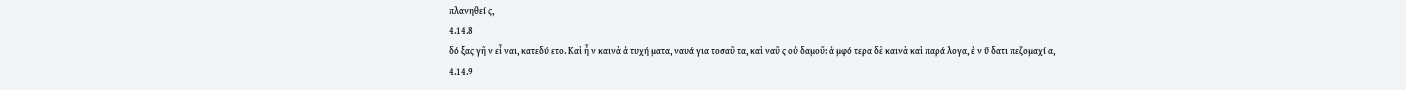πλανηθεί ς,
4.14.8
δό ξας γῆ ν εἶ ναι, κατεδύ ετο. Καὶ ἦ ν καινὰ ἀ τυχή ματα, ναυά για τοσαῦ τα, καὶ ναῦ ς οὐ δαμοῦ: ἀ μφό τερα δὲ καινὰ καὶ παρά λογα, ἐ ν ὕ δατι πεζομαχί α,
4.14.9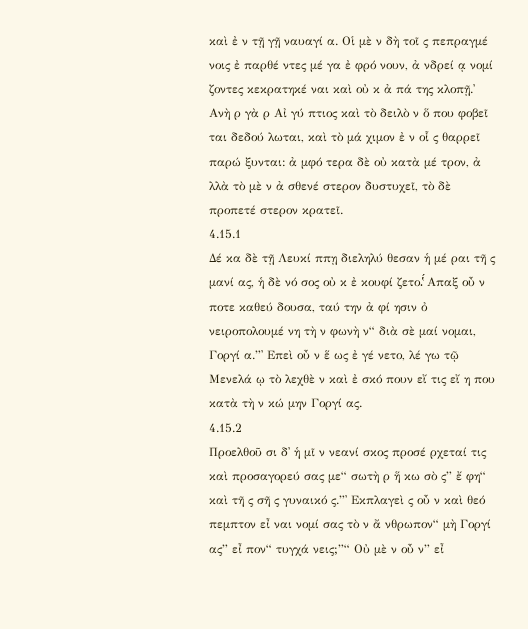καὶ ἐ ν τῇ γῇ ναυαγί α. Οἱ μὲ ν δὴ τοῖ ς πεπραγμέ νοις ἐ παρθέ ντες μέ γα ἐ φρό νουν, ἀ νδρεί ᾳ νομί ζοντες κεκρατηκέ ναι καὶ οὐ κ ἀ πά της κλοπῇ.̓ Ανὴ ρ γὰ ρ Αἰ γύ πτιος καὶ τὸ δειλὸ ν ὅ που φοβεῖ ται δεδού λωται, καὶ τὸ μά χιμον ἐ ν οἷ ς θαρρεῖ παρώ ξυνται: ἀ μφό τερα δὲ οὐ κατὰ μέ τρον, ἀ λλὰ τὸ μὲ ν ἀ σθενέ στερον δυστυχεῖ, τὸ δὲ προπετέ στερον κρατεῖ.
4.15.1
Δέ κα δὲ τῇ Λευκί ππῃ διεληλύ θεσαν ἡ μέ ραι τῆ ς μανί ας, ἡ δὲ νό σος οὐ κ ἐ κουφί ζετο.̔́ Απαξ οὖ ν ποτε καθεύ δουσα, ταύ την ἀ φί ησιν ὀ νειροπολουμέ νη τὴ ν φωνὴ ν“ διὰ σὲ μαί νομαι, Γοργί α.”̓ Επεὶ οὖ ν ἕ ως ἐ γέ νετο, λέ γω τῷ Μενελά ῳ τὸ λεχθὲ ν καὶ ἐ σκό πουν εἴ τις εἴ η που κατὰ τὴ ν κώ μην Γοργί ας.
4.15.2
Προελθοῦ σι δ̓ ἡ μῖ ν νεανί σκος προσέ ρχεταί τις καὶ προσαγορεύ σας με“ σωτὴ ρ ἥ κω σὸ ς” ἔ φη“ καὶ τῆ ς σῆ ς γυναικό ς.”̓ Εκπλαγεὶ ς οὖ ν καὶ θεό πεμπτον εἶ ναι νομί σας τὸ ν ἄ νθρωπον“ μὴ Γοργί ας” εἶ πον“ τυγχά νεις;”“ Οὐ μὲ ν οὖ ν” εἶ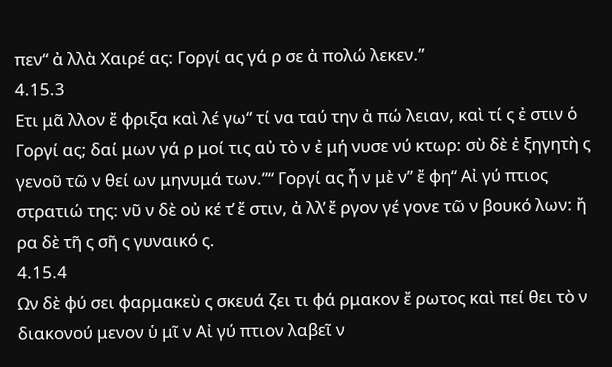πεν“ ἀ λλὰ Χαιρέ ας: Γοργί ας γά ρ σε ἀ πολώ λεκεν.”
4.15.3
Ετι μᾶ λλον ἔ φριξα καὶ λέ γω“ τί να ταύ την ἀ πώ λειαν, καὶ τί ς ἐ στιν ὁ Γοργί ας; δαί μων γά ρ μοί τις αὐ τὸ ν ἐ μή νυσε νύ κτωρ: σὺ δὲ ἐ ξηγητὴ ς γενοῦ τῶ ν θεί ων μηνυμά των.”“ Γοργί ας ἦ ν μὲ ν” ἔ φη“ Αἰ γύ πτιος στρατιώ της: νῦ ν δὲ οὐ κέ τ̓ ἔ στιν, ἀ λλ̓ ἔ ργον γέ γονε τῶ ν βουκό λων: ἤ ρα δὲ τῆ ς σῆ ς γυναικό ς.
4.15.4
Ων δὲ φύ σει φαρμακεὺ ς σκευά ζει τι φά ρμακον ἔ ρωτος καὶ πεί θει τὸ ν διακονού μενον ὑ μῖ ν Αἰ γύ πτιον λαβεῖ ν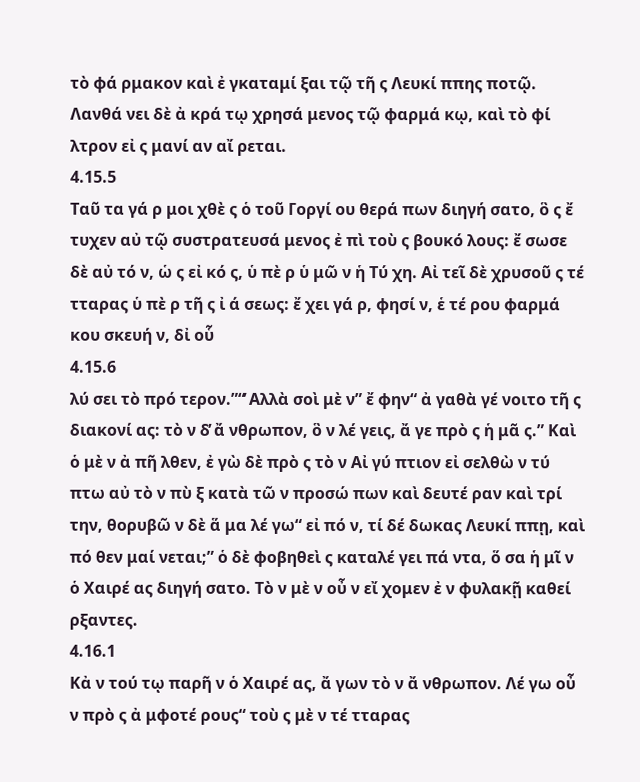τὸ φά ρμακον καὶ ἐ γκαταμί ξαι τῷ τῆ ς Λευκί ππης ποτῷ. Λανθά νει δὲ ἀ κρά τῳ χρησά μενος τῷ φαρμά κῳ, καὶ τὸ φί λτρον εἰ ς μανί αν αἴ ρεται.
4.15.5
Ταῦ τα γά ρ μοι χθὲ ς ὁ τοῦ Γοργί ου θερά πων διηγή σατο, ὃ ς ἔ τυχεν αὐ τῷ συστρατευσά μενος ἐ πὶ τοὺ ς βουκό λους: ἔ σωσε δὲ αὐ τό ν, ὡ ς εἰ κό ς, ὑ πὲ ρ ὑ μῶ ν ἡ Τύ χη. Αἰ τεῖ δὲ χρυσοῦ ς τέ τταρας ὑ πὲ ρ τῆ ς ἰ ά σεως: ἔ χει γά ρ, φησί ν, ἑ τέ ρου φαρμά κου σκευή ν, δἰ οὗ
4.15.6
λύ σει τὸ πρό τερον.”“̓ Αλλὰ σοὶ μὲ ν” ἔ φην“ ἀ γαθὰ γέ νοιτο τῆ ς διακονί ας: τὸ ν δ̓ ἄ νθρωπον, ὃ ν λέ γεις, ἄ γε πρὸ ς ἡ μᾶ ς.” Καὶ ὁ μὲ ν ἀ πῆ λθεν, ἐ γὼ δὲ πρὸ ς τὸ ν Αἰ γύ πτιον εἰ σελθὼ ν τύ πτω αὐ τὸ ν πὺ ξ κατὰ τῶ ν προσώ πων καὶ δευτέ ραν καὶ τρί την, θορυβῶ ν δὲ ἅ μα λέ γω“ εἰ πό ν, τί δέ δωκας Λευκί ππῃ, καὶ πό θεν μαί νεται;” ὁ δὲ φοβηθεὶ ς καταλέ γει πά ντα, ὅ σα ἡ μῖ ν ὁ Χαιρέ ας διηγή σατο. Τὸ ν μὲ ν οὖ ν εἴ χομεν ἐ ν φυλακῇ καθεί ρξαντες.
4.16.1
Κἀ ν τού τῳ παρῆ ν ὁ Χαιρέ ας, ἄ γων τὸ ν ἄ νθρωπον. Λέ γω οὖ ν πρὸ ς ἀ μφοτέ ρους“ τοὺ ς μὲ ν τέ τταρας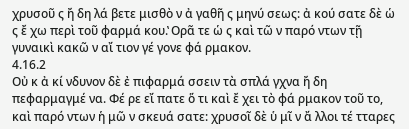χρυσοῦ ς ἤ δη λά βετε μισθὸ ν ἀ γαθῆ ς μηνύ σεως: ἀ κού σατε δὲ ὡ ς ἔ χω περὶ τοῦ φαρμά κου.̔ Ορᾶ τε ὡ ς καὶ τῶ ν παρό ντων τῇ γυναικὶ κακῶ ν αἴ τιον γέ γονε φά ρμακον.
4.16.2
Οὐ κ ἀ κί νδυνον δὲ ἐ πιφαρμά σσειν τὰ σπλά γχνα ἤ δη πεφαρμαγμέ να. Φέ ρε εἴ πατε ὅ τι καὶ ἔ χει τὸ φά ρμακον τοῦ το, καὶ παρό ντων ἡ μῶ ν σκευά σατε: χρυσοῖ δὲ ὑ μῖ ν ἄ λλοι τέ τταρες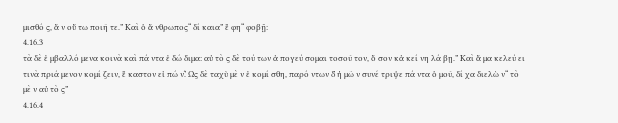μισθό ς, ἄ ν οὕ τω ποιῆ τε.” Καὶ ὁ ἄ νθρωπος“ δί καια” ἔ φη“ φοβῇ:
4.16.3
τὰ δὲ ἐ μβαλλό μενα κοινὰ καὶ πά ντα ἐ δώ διμα: αὐ τὸ ς δὲ τού των ἀ πογεύ σομαι τοσοῦ τον, ὅ σον κἀ κεί νη λά βῃ.” Καὶ ἅ μα κελεύ ει τινὰ πριά μενον κομί ζειν, ἕ καστον εἰ πώ ν.̔́ Ως δὲ ταχὺ μὲ ν ἐ κομί σθη, παρό ντων δ̓ ἡ μῶ ν συνέ τριψε πά ντα ὁ μοῦ, δί χα διελὼ ν“ τὸ μὲ ν αὐ τὸ ς”
4.16.4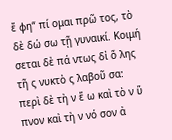ἔ φη“ πί ομαι πρῶ τος, τὸ δὲ δώ σω τῇ γυναικί. Κοιμή σεται δὲ πά ντως δἰ ὅ λης τῆ ς νυκτὸ ς λαβοῦ σα: περὶ δὲ τὴ ν ἕ ω καὶ τὸ ν ὕ πνον καὶ τὴ ν νό σον ἀ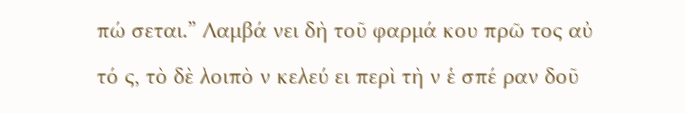πώ σεται.” Λαμβά νει δὴ τοῦ φαρμά κου πρῶ τος αὐ τό ς, τὸ δὲ λοιπὸ ν κελεύ ει περὶ τὴ ν ἑ σπέ ραν δοῦ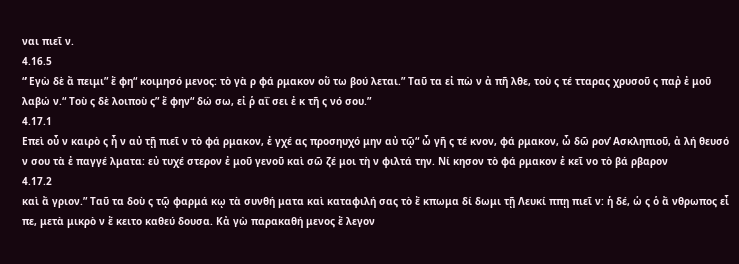ναι πιεῖ ν.
4.16.5
“̓ Εγὼ δὲ ἄ πειμι” ἔ φη“ κοιμησό μενος: τὸ γὰ ρ φά ρμακον οὕ τω βού λεται.” Ταῦ τα εἰ πὼ ν ἀ πῆ λθε, τοὺ ς τέ τταρας χρυσοῦ ς παῤ ἐ μοῦ λαβώ ν.“ Τοὺ ς δὲ λοιποὺ ς” ἔ φην“ δώ σω, εἰ ῥ αΐ σει ἐ κ τῆ ς νό σου.”
4.17.1
Επεὶ οὖ ν καιρὸ ς ἦ ν αὐ τῇ πιεῖ ν τὸ φά ρμακον, ἐ γχέ ας προσηυχό μην αὐ τῷ“ ὦ γῆ ς τέ κνον, φά ρμακον, ὦ δῶ ρον̓ Ασκληπιοῦ, ἀ λή θευσό ν σου τὰ ἐ παγγέ λματα: εὐ τυχέ στερον ἐ μοῦ γενοῦ καὶ σῶ ζέ μοι τὴ ν φιλτά την. Νί κησον τὸ φά ρμακον ἐ κεῖ νο τὸ βά ρβαρον
4.17.2
καὶ ἄ γριον.” Ταῦ τα δοὺ ς τῷ φαρμά κῳ τὰ συνθή ματα καὶ καταφιλή σας τὸ ἔ κπωμα δί δωμι τῇ Λευκί ππῃ πιεῖ ν: ἡ δέ, ὡ ς ὁ ἄ νθρωπος εἶ πε, μετὰ μικρὸ ν ἔ κειτο καθεύ δουσα. Κἀ γὼ παρακαθή μενος ἔ λεγον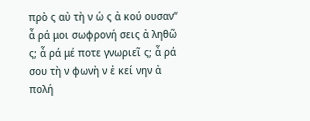πρὸ ς αὐ τὴ ν ὡ ς ἀ κού ουσαν“ ἆ ρά μοι σωφρονή σεις ἀ ληθῶ ς; ἆ ρά μέ ποτε γνωριεῖ ς; ἆ ρά σου τὴ ν φωνὴ ν ἐ κεί νην ἀ πολή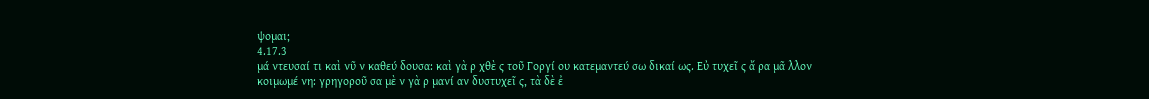ψομαι;
4.17.3
μά ντευσαί τι καὶ νῦ ν καθεύ δουσα: καὶ γὰ ρ χθὲ ς τοῦ Γοργί ου κατεμαντεύ σω δικαί ως. Εὐ τυχεῖ ς ἄ ρα μᾶ λλον κοιμωμέ νη: γρηγοροῦ σα μὲ ν γὰ ρ μανί αν δυστυχεῖ ς, τὰ δὲ ἐ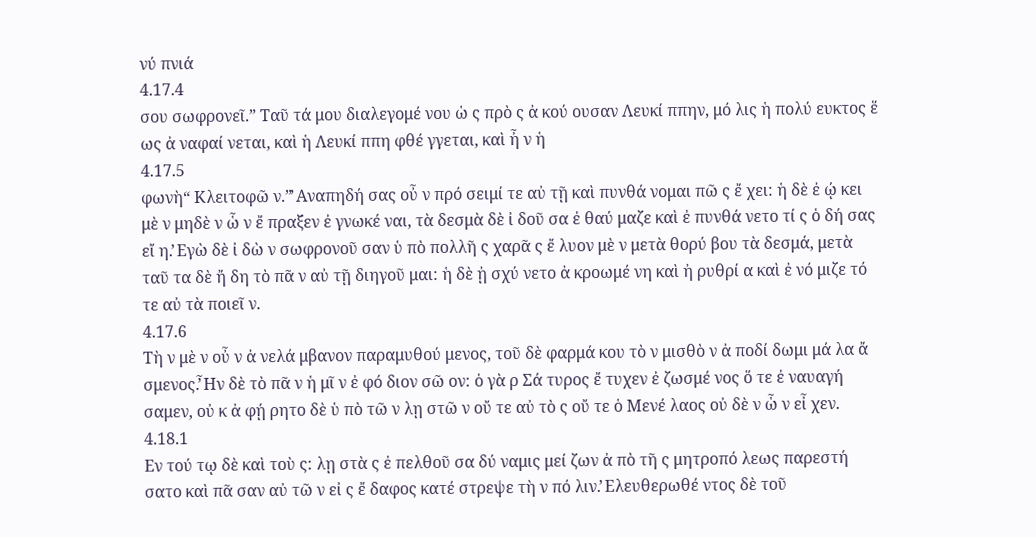νύ πνιά
4.17.4
σου σωφρονεῖ.” Ταῦ τά μου διαλεγομέ νου ὡ ς πρὸ ς ἀ κού ουσαν Λευκί ππην, μό λις ἡ πολύ ευκτος ἕ ως ἀ ναφαί νεται, καὶ ἡ Λευκί ππη φθέ γγεται, καὶ ἦ ν ἡ
4.17.5
φωνὴ“ Κλειτοφῶ ν.”̓ Αναπηδή σας οὖ ν πρό σειμί τε αὐ τῇ καὶ πυνθά νομαι πῶ ς ἔ χει: ἡ δὲ ἐ ῴ κει μὲ ν μηδὲ ν ὧ ν ἔ πραξεν ἐ γνωκέ ναι, τὰ δεσμὰ δὲ ἰ δοῦ σα ἐ θαύ μαζε καὶ ἐ πυνθά νετο τί ς ὁ δή σας εἴ η.̓ Εγὼ δὲ ἰ δὼ ν σωφρονοῦ σαν ὑ πὸ πολλῆ ς χαρᾶ ς ἔ λυον μὲ ν μετὰ θορύ βου τὰ δεσμά, μετὰ ταῦ τα δὲ ἤ δη τὸ πᾶ ν αὐ τῇ διηγοῦ μαι: ἡ δὲ ᾐ σχύ νετο ἀ κροωμέ νη καὶ ἠ ρυθρί α καὶ ἐ νό μιζε τό τε αὐ τὰ ποιεῖ ν.
4.17.6
Τὴ ν μὲ ν οὖ ν ἀ νελά μβανον παραμυθού μενος, τοῦ δὲ φαρμά κου τὸ ν μισθὸ ν ἀ ποδί δωμι μά λα ἄ σμενος.̓͂ Ην δὲ τὸ πᾶ ν ἡ μῖ ν ἐ φό διον σῶ ον: ὁ γὰ ρ Σά τυρος ἔ τυχεν ἐ ζωσμέ νος ὅ τε ἐ ναυαγή σαμεν, οὐ κ ἀ φῄ ρητο δὲ ὑ πὸ τῶ ν λῃ στῶ ν οὔ τε αὐ τὸ ς οὔ τε ὁ Μενέ λαος οὐ δὲ ν ὧ ν εἶ χεν.
4.18.1
Εν τού τῳ δὲ καὶ τοὺ ς: λῃ στὰ ς ἐ πελθοῦ σα δύ ναμις μεί ζων ἀ πὸ τῆ ς μητροπό λεως παρεστή σατο καὶ πᾶ σαν αὐ τῶ ν εἰ ς ἔ δαφος κατέ στρεψε τὴ ν πό λιν.̓ Ελευθερωθέ ντος δὲ τοῦ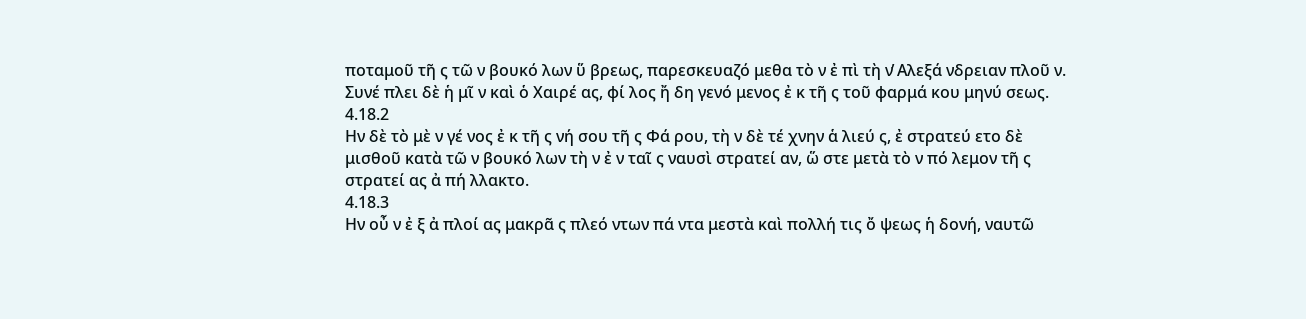ποταμοῦ τῆ ς τῶ ν βουκό λων ὕ βρεως, παρεσκευαζό μεθα τὸ ν ἐ πὶ τὴ ν̓ Αλεξά νδρειαν πλοῦ ν. Συνέ πλει δὲ ἡ μῖ ν καὶ ὁ Χαιρέ ας, φί λος ἤ δη γενό μενος ἐ κ τῆ ς τοῦ φαρμά κου μηνύ σεως.
4.18.2
Ην δὲ τὸ μὲ ν γέ νος ἐ κ τῆ ς νή σου τῆ ς Φά ρου, τὴ ν δὲ τέ χνην ἁ λιεύ ς, ἐ στρατεύ ετο δὲ μισθοῦ κατὰ τῶ ν βουκό λων τὴ ν ἐ ν ταῖ ς ναυσὶ στρατεί αν, ὥ στε μετὰ τὸ ν πό λεμον τῆ ς στρατεί ας ἀ πή λλακτο.
4.18.3
Ην οὖ ν ἐ ξ ἀ πλοί ας μακρᾶ ς πλεό ντων πά ντα μεστὰ καὶ πολλή τις ὄ ψεως ἡ δονή, ναυτῶ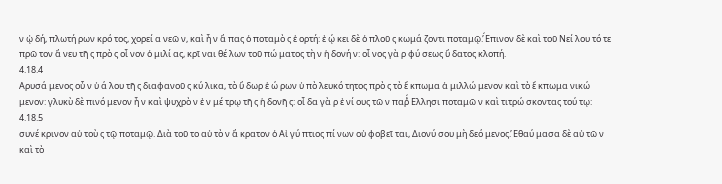ν ᾠ δή, πλωτή ρων κρό τος, χορεί α νεῶ ν, καὶ ἦ ν ἅ πας ὁ ποταμὸ ς ἑ ορτή: ἐ ῴ κει δὲ ὁ πλοῦ ς κωμά ζοντι ποταμῷ.̓́ Επινον δὲ καὶ τοῦ Νεί λου τό τε πρῶ τον ἄ νευ τῆ ς πρὸ ς οἶ νον ὁ μιλί ας, κρῖ ναι θέ λων τοῦ πώ ματος τὴ ν ἡ δονή ν: οἶ νος γὰ ρ φύ σεως ὕ δατος κλοπή.
4.18.4
Αρυσά μενος οὖ ν ὑ ά λου τῆ ς διαφανοῦ ς κύ λικα, τὸ ὕ δωρ ἑ ώ ρων ὑ πὸ λευκό τητος πρὸ ς τὸ ἔ κπωμα ἁ μιλλώ μενον καὶ τὸ ἔ κπωμα νικώ μενον: γλυκὺ δὲ πινό μενον ἦ ν καὶ ψυχρὸ ν ἐ ν μέ τρῳ τῆ ς ἡ δονῆ ς: οἶ δα γὰ ρ ἐ νί ους τῶ ν παῤ̔́ Ελλησι ποταμῶ ν καὶ τιτρώ σκοντας τού τῳ:
4.18.5
συνέ κρινον αὐ τοὺ ς τῷ ποταμῷ. Διὰ τοῦ το αὐ τὸ ν ἄ κρατον ὁ Αἰ γύ πτιος πί νων οὐ φοβεῖ ται, Διονύ σου μὴ δεό μενος.̓ Εθαύ μασα δὲ αὐ τῶ ν καὶ τὸ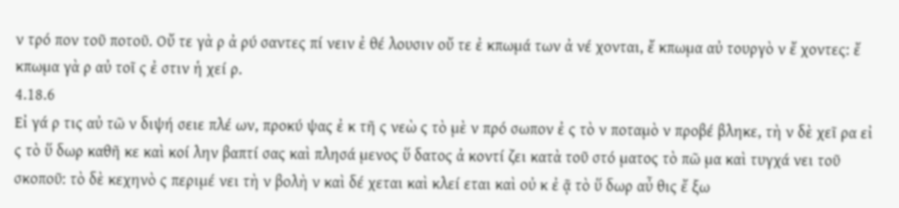ν τρό πον τοῦ ποτοῦ. Οὔ τε γὰ ρ ἀ ρύ σαντες πί νειν ἐ θέ λουσιν οὔ τε ἐ κπωμά των ἀ νέ χονται, ἔ κπωμα αὐ τουργὸ ν ἔ χοντες: ἔ κπωμα γὰ ρ αὐ τοῖ ς ἐ στιν ἡ χεί ρ.
4.18.6
Εἰ γά ρ τις αὐ τῶ ν διψή σειε πλέ ων, προκύ ψας ἐ κ τῆ ς νεὼ ς τὸ μὲ ν πρό σωπον ἐ ς τὸ ν ποταμὸ ν προβέ βληκε, τὴ ν δὲ χεῖ ρα εἰ ς τὸ ὕ δωρ καθῆ κε καὶ κοί λην βαπτί σας καὶ πλησά μενος ὕ δατος ἀ κοντί ζει κατὰ τοῦ στό ματος τὸ πῶ μα καὶ τυγχά νει τοῦ σκοποῦ: τὸ δὲ κεχηνὸ ς περιμέ νει τὴ ν βολὴ ν καὶ δέ χεται καὶ κλεί εται καὶ οὐ κ ἐ ᾷ τὸ ὕ δωρ αὖ θις ἔ ξω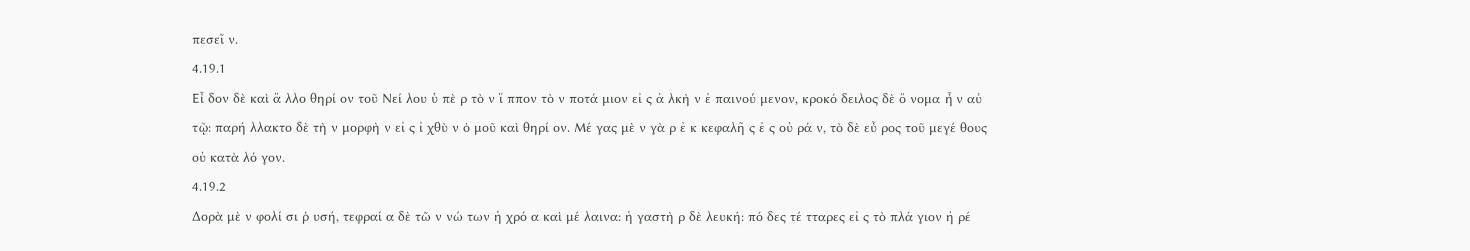πεσεῖ ν.
4.19.1
Εἶ δον δὲ καὶ ἄ λλο θηρί ον τοῦ Νεί λου ὑ πὲ ρ τὸ ν ἵ ππον τὸ ν ποτά μιον εἰ ς ἀ λκὴ ν ἐ παινού μενον, κροκό δειλος δὲ ὄ νομα ἦ ν αὐ τῷ: παρή λλακτο δὲ τὴ ν μορφὴ ν εἰ ς ἰ χθὺ ν ὁ μοῦ καὶ θηρί ον. Μέ γας μὲ ν γὰ ρ ἐ κ κεφαλῆ ς ἐ ς οὐ ρά ν, τὸ δὲ εὖ ρος τοῦ μεγέ θους οὐ κατὰ λό γον.
4.19.2
Δορὰ μὲ ν φολί σι ῥ υσή, τεφραί α δὲ τῶ ν νώ των ἡ χρό α καὶ μέ λαινα: ἡ γαστὴ ρ δὲ λευκή: πό δες τέ τταρες εἰ ς τὸ πλά γιον ἠ ρέ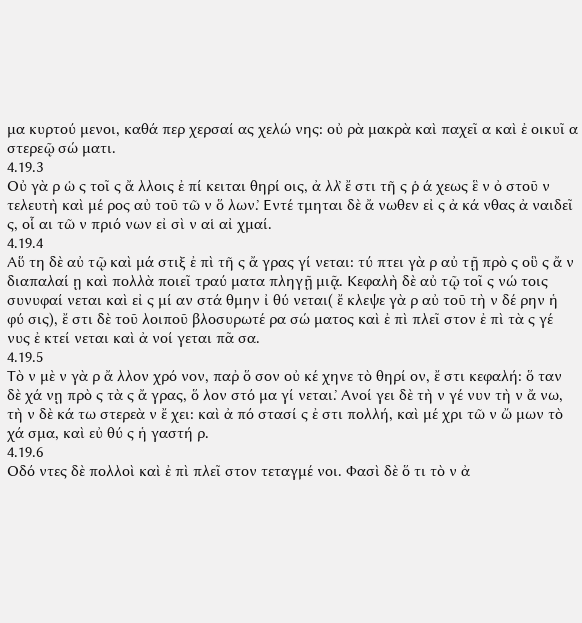μα κυρτού μενοι, καθά περ χερσαί ας χελώ νης: οὐ ρὰ μακρὰ καὶ παχεῖ α καὶ ἐ οικυῖ α στερεῷ σώ ματι.
4.19.3
Οὐ γὰ ρ ὡ ς τοῖ ς ἄ λλοις ἐ πί κειται θηρί οις, ἀ λλ̓ ἔ στι τῆ ς ῥ ά χεως ἓ ν ὀ στοῦ ν τελευτὴ καὶ μέ ρος αὐ τοῦ τῶ ν ὅ λων.̓ Εντέ τμηται δὲ ἄ νωθεν εἰ ς ἀ κά νθας ἀ ναιδεῖ ς, οἷ αι τῶ ν πριό νων εἰ σὶ ν αἱ αἰ χμαί.
4.19.4
Αὕ τη δὲ αὐ τῷ καὶ μά στιξ ἐ πὶ τῆ ς ἄ γρας γί νεται: τύ πτει γὰ ρ αὐ τῇ πρὸ ς οὓ ς ἄ ν διαπαλαί ῃ καὶ πολλὰ ποιεῖ τραύ ματα πληγῇ μιᾷ. Κεφαλὴ δὲ αὐ τῷ τοῖ ς νώ τοις συνυφαί νεται καὶ εἰ ς μί αν στά θμην ἰ θύ νεται( ἔ κλεψε γὰ ρ αὐ τοῦ τὴ ν δέ ρην ἡ φύ σις), ἔ στι δὲ τοῦ λοιποῦ βλοσυρωτέ ρα σώ ματος καὶ ἐ πὶ πλεῖ στον ἐ πὶ τὰ ς γέ νυς ἐ κτεί νεται καὶ ἀ νοί γεται πᾶ σα.
4.19.5
Τὸ ν μὲ ν γὰ ρ ἄ λλον χρό νον, παῤ ὅ σον οὐ κέ χηνε τὸ θηρί ον, ἔ στι κεφαλή: ὅ ταν δὲ χά νῃ πρὸ ς τὰ ς ἄ γρας, ὅ λον στό μα γί νεται.̓ Ανοί γει δὲ τὴ ν γέ νυν τὴ ν ἄ νω, τὴ ν δὲ κά τω στερεὰ ν ἔ χει: καὶ ἀ πό στασί ς ἐ στι πολλή, καὶ μέ χρι τῶ ν ὤ μων τὸ χά σμα, καὶ εὐ θύ ς ἡ γαστή ρ.
4.19.6
Οδό ντες δὲ πολλοὶ καὶ ἐ πὶ πλεῖ στον τεταγμέ νοι. Φασὶ δὲ ὅ τι τὸ ν ἀ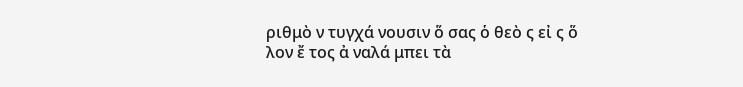ριθμὸ ν τυγχά νουσιν ὅ σας ὁ θεὸ ς εἰ ς ὅ λον ἔ τος ἀ ναλά μπει τὰ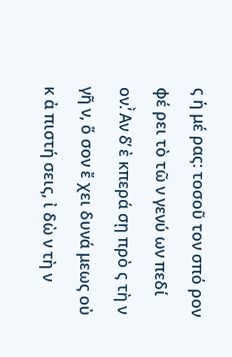ς ἡ μέ ρας: τοσοῦ τον σπό ρον φέ ρει τὸ τῶ ν γενύ ων πεδί ον.̓̀ Αν δ̓ ἐ κπερά σῃ πρὸ ς τὴ ν γῆ ν, ὅ σον ἔ χει δυνά μεως οὐ κ ἀ πιστή σεις, ἰ δὼ ν τὴ ν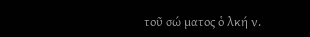τοῦ σώ ματος ὁ λκή ν.